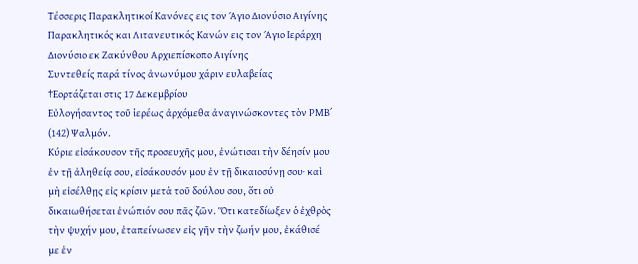Τέσσερις Παρακλητικοί Κανόνες εις τον Άγιο Διονύσιο Αιγίνης
Παρακλητικός και Λιτανευτικός Κανών εις τον Άγιο Ιεράρχη Διονύσιο εκ Ζακύνθου Αρχιεπίσκοπο Αιγίνης
Συντεθείς παρά τίνος ἀνωνύμου χάριν ευλαβείας
†Εορτάζεται στις 17 Δεκεμβρίου
Εὐλογήσαντος τοῦ ἱερέως ἀρχόμεθα ἀναγινώσκοντες τὸν ΡΜΒ΄ (142) Ψαλμόν.
Κύριε εἰσάκουσον τῆς προσευχῆς μου, ἐνώτισαι τὴν δέησίν μου ἐν τῇ ἀληθείᾳ σου, εἰσάκουσόν μου ἐν τῇ δικαιοσύνῃ σου· καὶ μὴ εἰσέλθῃς εἰς κρίσιν μετὰ τοῦ δούλου σου, ὅτι οὐ δικαιωθήσεται ἐνώπιόν σου πᾶς ζῶν. Ὅτι κατεδίωξεν ὁ ἐχθρὸς τὴν ψυχήν μου, ἐταπείνωσεν εἰς γῆν τὴν ζωήν μου, ἐκάθισέ με ἐν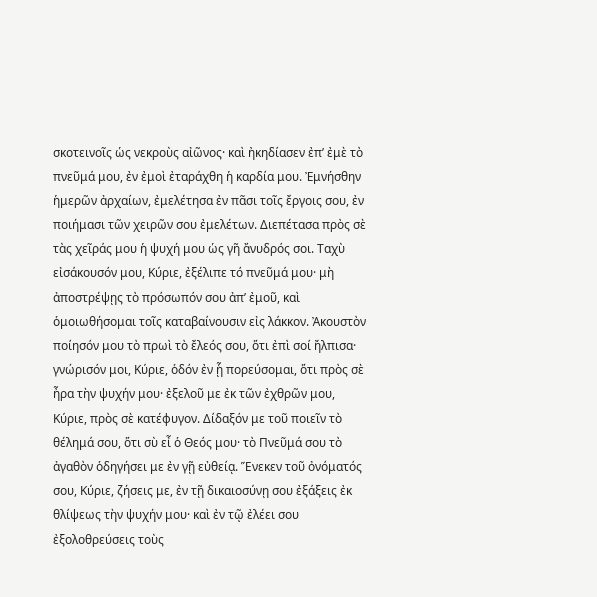σκοτεινοῖς ὡς νεκροὺς αἰῶνος· καὶ ἠκηδίασεν ἐπ’ ἐμὲ τὸ πνεῦμά μου, ἐν ἐμοὶ ἐταράχθη ἡ καρδία μου. Ἐμνήσθην ἡμερῶν ἀρχαίων, ἐμελέτησα ἐν πᾶσι τοῖς ἔργοις σου, ἐν ποιήμασι τῶν χειρῶν σου ἐμελέτων. Διεπέτασα πρὸς σὲ τὰς χεῖράς μου ἡ ψυχή μου ὡς γῆ ἄνυδρός σοι. Ταχὺ εἰσάκουσόν μου, Κύριε, ἐξέλιπε τό πνεῦμά μου· μὴ ἀποστρέψῃς τὸ πρόσωπόν σου ἀπ’ ἐμοῦ, καὶ ὁμοιωθήσομαι τοῖς καταβαίνουσιν εἰς λάκκον. Ἀκουστὸν ποίησόν μου τὸ πρωὶ τὸ ἔλεός σου, ὅτι ἐπὶ σοί ἤλπισα· γνώρισόν μοι, Κύριε, ὁδόν ἐν ᾗ πορεύσομαι, ὅτι πρὸς σὲ ἦρα τὴν ψυχήν μου· ἐξελοῦ με ἐκ τῶν ἐχθρῶν μου, Κύριε, πρὸς σὲ κατέφυγον. Δίδαξόν με τοῦ ποιεῖν τὸ θέλημά σου, ὅτι σὺ εἶ ὁ Θεός μου· τὸ Πνεῦμά σου τὸ ἀγαθὸν ὁδηγήσει με ἐν γῇ εὐθείᾳ. Ἕνεκεν τοῦ ὀνόματός σου, Κύριε, ζήσεις με, ἐν τῇ δικαιοσύνῃ σου ἐξάξεις ἐκ θλίψεως τὴν ψυχήν μου· καὶ ἐν τῷ ἐλέει σου ἐξολοθρεύσεις τοὺς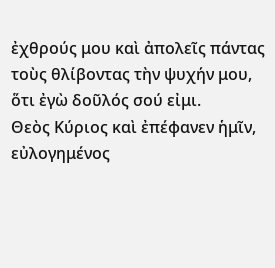ἐχθρούς μου καὶ ἀπολεῖς πάντας τοὺς θλίβοντας τὴν ψυχήν μου, ὅτι ἐγὼ δοῦλός σού εἰμι.
Θεὸς Κύριος καὶ ἐπέφανεν ἡμῖν, εὐλογημένος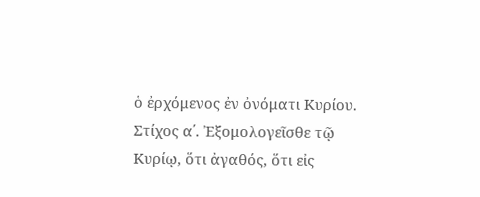ὁ ἐρχόμενος ἐν ὀνόματι Κυρίου.
Στίχος α΄. Ἐξομολογεῖσθε τῷ Κυρίῳ, ὅτι ἀγαθός, ὅτι εἰς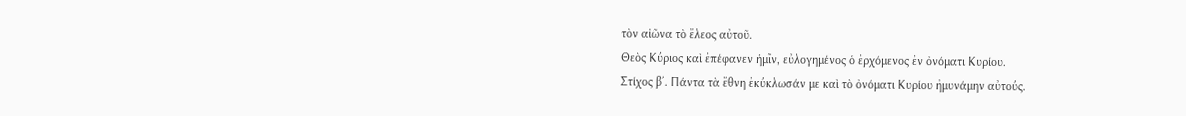τὸν αἰῶνα τὸ ἔλεος αὐτοῦ.
Θεὸς Κύριος καὶ ἐπέφανεν ἡμῖν, εὐλογημένος ὁ ἐρχόμενος ἐν ὀνόματι Κυρίου.
Στίχος β΄. Πάντα τὰ ἔθνη ἐκύκλωσάν με καὶ τὸ ὀνόματι Κυρίου ἠμυνάμην αὐτούς.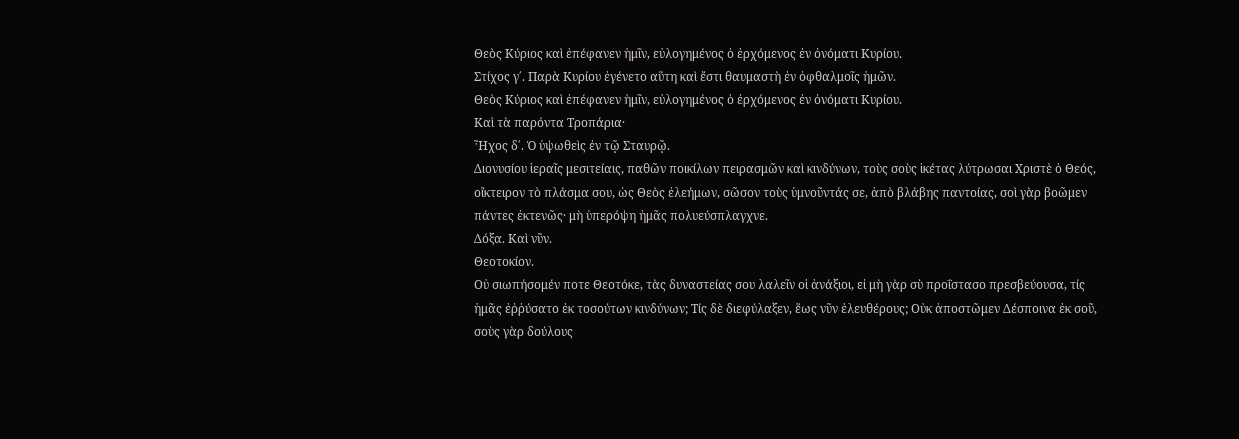Θεὸς Κύριος καὶ ἐπέφανεν ἡμῖν, εὐλογημένος ὁ ἐρχόμενος ἐν ὀνόματι Κυρίου.
Στίχος γ΄. Παρὰ Κυρίου ἐγένετο αὕτη καὶ ἔστι θαυμαστὴ ἐν ὀφθαλμοῖς ἡμῶν.
Θεὸς Κύριος καὶ ἐπέφανεν ἡμῖν, εὐλογημένος ὁ ἐρχόμενος ἐν ὀνόματι Κυρίου.
Καὶ τὰ παρόντα Τροπάρια·
Ἦχος δ΄. Ὁ ὑψωθεὶς ἐν τῷ Σταυρῷ.
Διονυσίου ἱεραῖς μεσιτείαις, παθῶν ποικίλων πειρασμῶν καὶ κινδύνων, τοὺς σοὺς ἱκέτας λύτρωσαι Χριστὲ ὁ Θεός, οἴκτειρον τὸ πλάσμα σου, ὡς Θεὸς ἐλεήμων, σῶσον τοὺς ὑμνοῦντάς σε, ἀπὸ βλάβης παντοίας, σοὶ γὰρ βοῶμεν πάντες ἐκτενῶς· μὴ ὑπερόψη ἠμᾶς πολυεύσπλαγχνε.
Δόξα. Καὶ νῦν.
Θεοτοκίον.
Οὐ σιωπήσομέν ποτε Θεοτόκε, τὰς δυναστείας σου λαλεῖν οἱ ἀνάξιοι, εἰ μὴ γὰρ σὺ προΐστασο πρεσβεύουσα, τίς ἡμᾶς ἐῤῥύσατο ἐκ τοσούτων κινδύνων; Τίς δὲ διεφύλαξεν, ἕως νῦν ἐλευθέρους; Οὐκ ἀποστῶμεν Δέσποινα ἐκ σοῦ, σοὺς γὰρ δούλους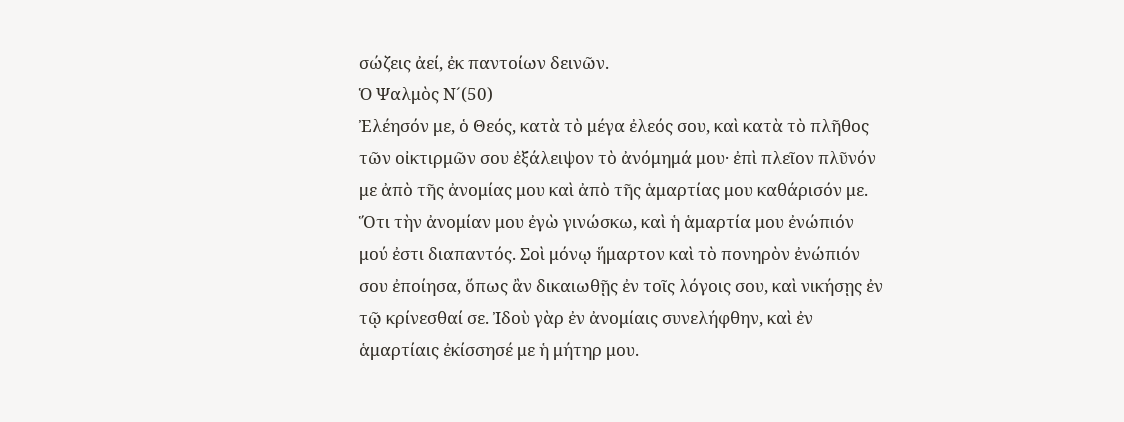σώζεις ἀεί, ἐκ παντοίων δεινῶν.
Ὁ Ψαλμὸς Ν´(50)
Ἐλέησόν με, ὁ Θεός, κατὰ τὸ μέγα ἐλεός σου, καὶ κατὰ τὸ πλῆθος τῶν οἰκτιρμῶν σου ἐξάλειψον τὸ ἀνόμημά μου· ἐπὶ πλεῖον πλῦνόν με ἀπὸ τῆς ἀνομίας μου καὶ ἀπὸ τῆς ἁμαρτίας μου καθάρισόν με. Ὅτι τὴν ἀνομίαν μου ἐγὼ γινώσκω, καὶ ἡ ἁμαρτία μου ἐνώπιόν μού ἐστι διαπαντός. Σοὶ μόνῳ ἥμαρτον καὶ τὸ πονηρὸν ἐνώπιόν σου ἐποίησα, ὅπως ἂν δικαιωθῇς ἐν τοῖς λόγοις σου, καὶ νικήσῃς ἐν τῷ κρίνεσθαί σε. Ἰδοὺ γὰρ ἐν ἀνομίαις συνελήφθην, καὶ ἐν ἁμαρτίαις ἐκίσσησέ με ἡ μήτηρ μου.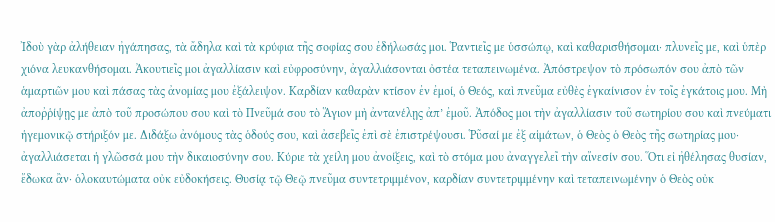Ἰδοὺ γὰρ ἀλήθειαν ἠγάπησας, τὰ ἄδηλα καὶ τὰ κρύφια τῆς σοφίας σου ἐδήλωσάς μοι. Ῥαντιεῖς με ὑσσώπῳ, καὶ καθαρισθήσομαι· πλυνεῖς με, καὶ ὑπὲρ χιόνα λευκανθήσομαι. Ἀκουτιεῖς μοι ἀγαλλίασιν καὶ εὐφροσύνην, ἀγαλλιάσονται ὀστέα τεταπεινωμένα. Ἀπόστρεψον τὸ πρόσωπόν σου ἀπὸ τῶν ἁμαρτιῶν μου καὶ πάσας τὰς ἀνομίας μου ἐξάλειψον. Καρδίαν καθαρὰν κτίσον ἐν ἐμοί, ὁ Θεός, καὶ πνεῦμα εὐθὲς ἐγκαίνισον ἐν τοῖς ἐγκάτοις μου. Μὴ ἀποῤῥίψῃς με ἀπὸ τοῦ προσώπου σου καὶ τὸ Πνεῦμά σου τὸ Ἅγιον μὴ ἀντανέλῃς ἀπ’ ἐμοῦ. Ἀπόδος μοι τὴν ἀγαλλίασιν τοῦ σωτηρίου σου καὶ πνεύματι ἡγεμονικῷ στήριξόν με. Διδάξω ἀνόμους τὰς ὁδούς σου, καὶ ἀσεβεῖς ἐπὶ σὲ ἐπιστρέψουσι. Ῥῦσαί με ἐξ αἱμάτων, ὁ Θεὸς ὁ Θεὸς τῆς σωτηρίας μου· ἀγαλλιάσεται ἡ γλῶσσά μου τὴν δικαιοσύνην σου. Κύριε τὰ χείλη μου ἀνοίξεις, καὶ τὸ στόμα μου ἀναγγελεῖ τὴν αἴνεσίν σου. Ὅτι εἰ ἠθέλησας θυσίαν, ἔδωκα ἂν· ὁλοκαυτώματα οὐκ εὐδοκήσεις. Θυσίᾳ τῷ Θεῷ πνεῦμα συντετριμμένον, καρδίαν συντετριμμένην καὶ τεταπεινωμένην ὁ Θεὸς οὐκ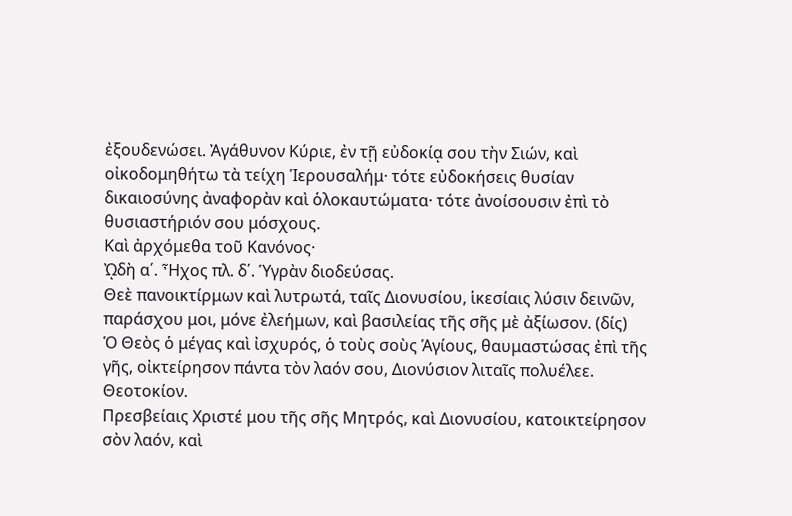ἐξουδενώσει. Ἀγάθυνον Κύριε, ἐν τῇ εὐδοκίᾳ σου τὴν Σιών, καὶ οἰκοδομηθήτω τὰ τείχη Ἱερουσαλήμ· τότε εὐδοκήσεις θυσίαν δικαιοσύνης ἀναφορὰν καὶ ὁλοκαυτώματα· τότε ἀνοίσουσιν ἐπὶ τὸ θυσιαστήριόν σου μόσχους.
Καὶ ἀρχόμεθα τοῦ Κανόνος·
ᾨδὴ α΄. Ἦχος πλ. δ΄. Ὑγρὰν διοδεύσας.
Θεὲ πανοικτίρμων καὶ λυτρωτά, ταῖς Διονυσίου, ἱκεσίαις λύσιν δεινῶν, παράσχου μοι, μόνε ἐλεήμων, καὶ βασιλείας τῆς σῆς μὲ ἀξίωσον. (δίς)
Ὁ Θεὸς ὁ μέγας καὶ ἰσχυρός, ὁ τοὺς σοὺς Ἁγίους, θαυμαστώσας ἐπὶ τῆς γῆς, οἰκτείρησον πάντα τὸν λαόν σου, Διονύσιον λιταῖς πολυέλεε.
Θεοτοκίον.
Πρεσβείαις Χριστέ μου τῆς σῆς Μητρός, καὶ Διονυσίου, κατοικτείρησον σὸν λαόν, καὶ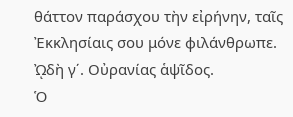θάττον παράσχου τὴν εἰρήνην, ταῖς Ἐκκλησίαις σου μόνε φιλάνθρωπε.
ᾨδὴ γ΄. Οὐρανίας ἁψῖδος.
Ὁ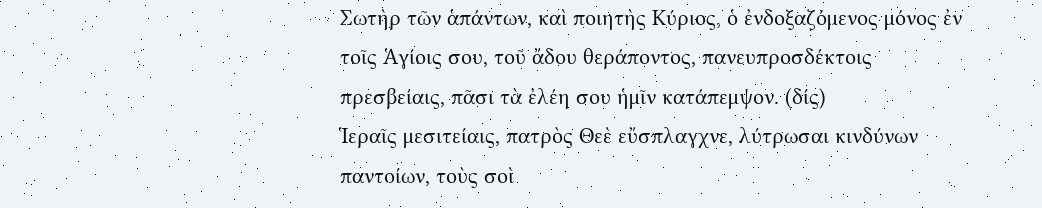Σωτὴρ τῶν ἁπάντων, καὶ ποιητὴς Κύριος, ὁ ἐνδοξαζόμενος μόνος ἐν τοῖς Ἁγίοις σου, τοῦ ἄδου θεράποντος, πανευπροσδέκτοις πρεσβείαις, πᾶσι τὰ ἐλέη σου ἡμῖν κατάπεμψον. (δίς)
Ἱεραῖς μεσιτείαις, πατρὸς Θεὲ εὔσπλαγχνε, λύτρωσαι κινδύνων παντοίων, τοὺς σοὶ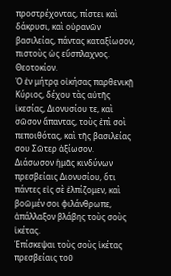προστρέχοντας, πίστει καὶ δάκρυσι, καὶ οὐρανῶν βασιλείας, πάντας καταξίωσον, πιστοὺς ὡς εὔσπλαχνος.
Θεοτοκίον.
Ὁ ἐν μήτρᾳ οἰκήσας παρθενικῇ Κύριος, δέχου τὰς αὐτῆς ἱκεσίας, Διονυσίου τε, καὶ σῶσον ἅπαντας, τοὺς ἐπὶ σοὶ πεποιθότας, καὶ τῆς βασιλείας σου Σῶτερ ἀξίωσον.
Διάσωσον ἡμᾶς κινδύνων πρεσβείαις Διονυσίου, ὅτι πάντες εἰς σὲ ἐλπίζομεν, καὶ βοῶμέν σοι φιλάνθρωπε, ἀπάλλαξον βλάβης τοὺς σοὺς ἱκέτας.
Ἐπίσκεψαι τοὺς σοὺς ἱκέτας πρεσβείαις τοῦ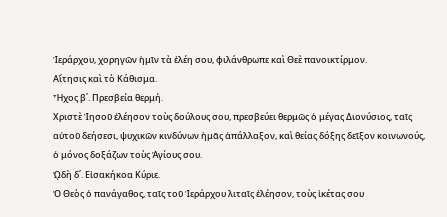Ἱεράρχου, χορηγῶν ἡμῖν τὰ ἐλέη σου, φιλάνθρωπε καὶ Θεὲ πανοικτίρμον.
Αἴτησις καὶ τὸ Κάθισμα.
Ἦχος β΄. Πρεσβεία θερμή.
Χριστὲ Ἰησοῦ ἐλέησον τοὺς δούλους σου, πρεσβεύει θερμῶς ὁ μέγας Διονύσιος, ταῖς αὐτοῦ δεήσεσι, ψυχικῶν κινδύνων ἡμᾶς ἀπάλλαξον, καὶ θείας δόξης δεῖξον κοινωνούς, ὁ μόνος δοξάζων τοὺς Ἁγίους σου.
ᾨδὴ δ΄. Εἰσακήκοα Κύριε.
Ὁ Θεὸς ὁ πανάγαθος, ταῖς τοῦ Ἱεράρχου λιταῖς ἐλέησον, τοὺς ἰκέτας σου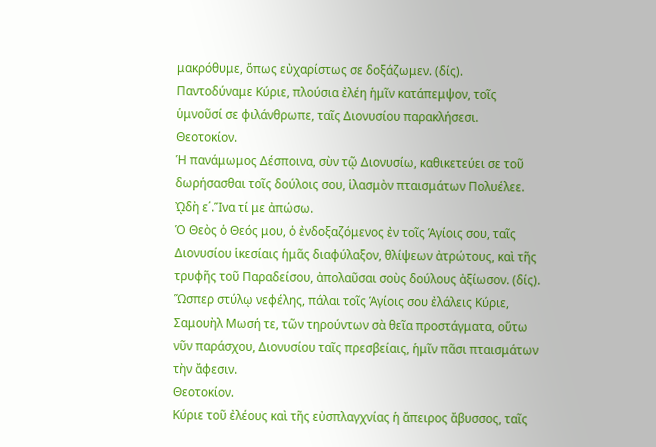μακρόθυμε, ὅπως εὐχαρίστως σε δοξάζωμεν. (δίς).
Παντοδύναμε Κύριε, πλούσια ἐλέη ἡμῖν κατάπεμψον, τοῖς ὑμνοῦσί σε φιλάνθρωπε, ταῖς Διονυσίου παρακλήσεσι.
Θεοτοκίον.
Ἡ πανάμωμος Δέσποινα, σὺν τῷ Διονυσίω, καθικετεύει σε τοῦ δωρήσασθαι τοῖς δούλοις σου, ἱλασμὸν πταισμάτων Πολυέλεε.
ᾨδὴ ε΄.Ἵνα τί με ἀπώσω.
Ὁ Θεὸς ὁ Θεός μου, ὁ ἐνδοξαζόμενος ἐν τοῖς Ἁγίοις σου, ταῖς Διονυσίου ἱκεσίαις ἡμᾶς διαφύλαξον, θλίψεων ἀτρώτους, καὶ τῆς τρυφῆς τοῦ Παραδείσου, ἀπολαῦσαι σοὺς δούλους ἀξίωσον. (δίς).
Ὥσπερ στύλῳ νεφέλης, πάλαι τοῖς Ἁγίοις σου ἐλάλεις Κύριε, Σαμουὴλ Μωσή τε, τῶν τηρούντων σὰ θεῖα προστάγματα, οὕτω νῦν παράσχου, Διονυσίου ταῖς πρεσβείαις, ἡμῖν πᾶσι πταισμάτων τὴν ἄφεσιν.
Θεοτοκίον.
Κύριε τοῦ ἐλέους καὶ τῆς εὐσπλαγχνίας ἡ ἄπειρος ἄβυσσος, ταῖς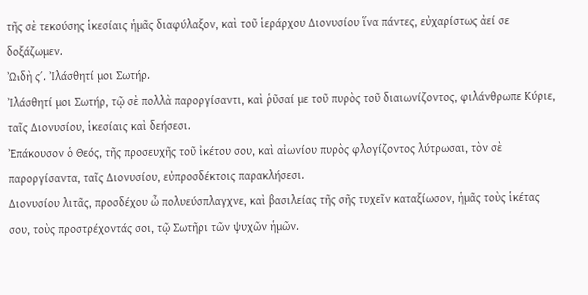τῆς σὲ τεκούσης ἱκεσίαις ἡμᾶς διαφύλαξον, καὶ τοῦ ἱεράρχου Διονυσίου ἵνα πάντες, εὐχαρίστως ἀεί σε δοξάζωμεν.
ᾨδὴ ς΄. Ἰλάσθητί μοι Σωτήρ.
Ἰλάσθητί μοι Σωτήρ, τῷ σὲ πολλὰ παροργίσαντι, καὶ ῥῦσαί με τοῦ πυρὸς τοῦ διαιωνίζοντος, φιλάνθρωπε Κύριε, ταῖς Διονυσίου, ἱκεσίαις καὶ δεήσεσι.
Ἐπάκουσον ὁ Θεός, τῆς προσευχῆς τοῦ ἰκέτου σου, καὶ αἰωνίου πυρὸς φλογίζοντος λύτρωσαι, τὸν σὲ παροργίσαντα, ταῖς Διονυσίου, εὐπροσδέκτοις παρακλήσεσι.
Διονυσίου λιτᾶς, προσδέχου ὦ πολυεύσπλαγχνε, καὶ βασιλείας τῆς σῆς τυχεῖν καταξίωσον, ἡμᾶς τοὺς ἱκέτας σου, τοὺς προστρέχοντάς σοι, τῷ Σωτῆρι τῶν ψυχῶν ἡμῶν.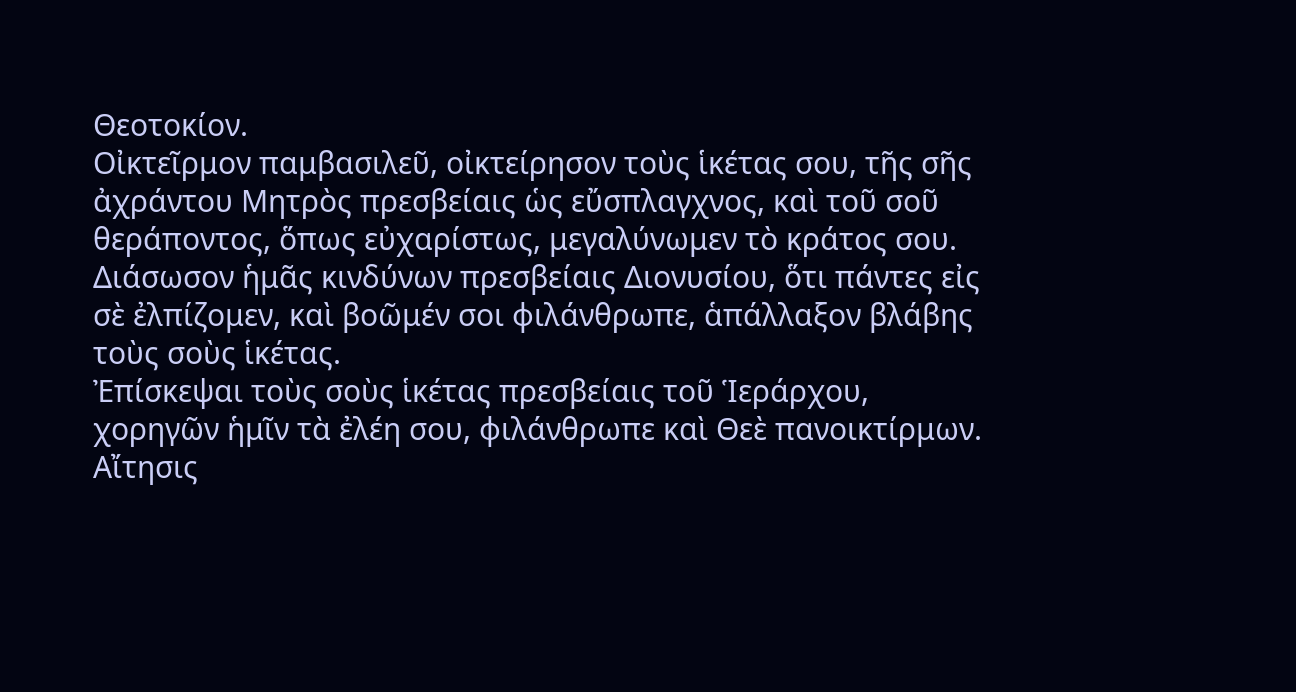Θεοτοκίον.
Οἰκτεῖρμον παμβασιλεῦ, οἰκτείρησον τοὺς ἱκέτας σου, τῆς σῆς ἀχράντου Μητρὸς πρεσβείαις ὡς εὔσπλαγχνος, καὶ τοῦ σοῦ θεράποντος, ὅπως εὐχαρίστως, μεγαλύνωμεν τὸ κράτος σου.
Διάσωσον ἡμᾶς κινδύνων πρεσβείαις Διονυσίου, ὅτι πάντες εἰς σὲ ἐλπίζομεν, καὶ βοῶμέν σοι φιλάνθρωπε, ἁπάλλαξον βλάβης τοὺς σοὺς ἱκέτας.
Ἐπίσκεψαι τοὺς σοὺς ἱκέτας πρεσβείαις τοῦ Ἱεράρχου, χορηγῶν ἡμῖν τὰ ἐλέη σου, φιλάνθρωπε καὶ Θεὲ πανοικτίρμων.
Αἴτησις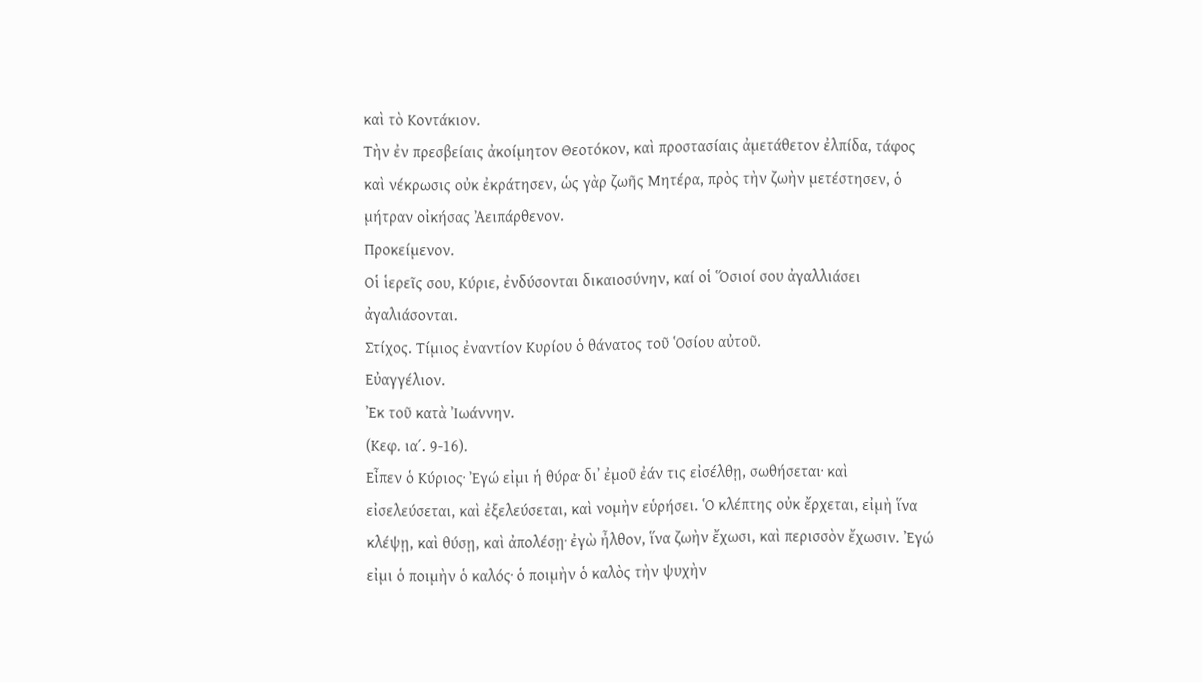καὶ τὸ Κοντάκιον.
Τὴν ἐν πρεσβείαις ἀκοίμητον Θεοτόκον, καὶ προστασίαις ἀμετάθετον ἐλπίδα, τάφος καὶ νέκρωσις οὐκ ἐκράτησεν, ὡς γὰρ ζωῆς Μητέρα, πρὸς τὴν ζωὴν μετέστησεν, ὁ μήτραν οἰκήσας Ἀειπάρθενον.
Προκείμενον.
Οἱ ἱερεῖς σου, Κύριε, ἐνδύσονται δικαιοσύνην, καί οἱ Ὅσιοί σου ἀγαλλιάσει ἀγαλιάσονται.
Στίχος. Τίμιος ἐναντίον Κυρίου ὁ θάνατος τοῦ Ὁσίου αὐτοῦ.
Εὐαγγέλιον.
Ἐκ τοῦ κατὰ Ἰωάννην.
(Κεφ. ια΄. 9-16).
Εἶπεν ὁ Κύριος· Ἐγώ εἰμι ἡ θύρα· δι᾿ ἐμοῦ ἐάν τις εἰσέλθῃ, σωθήσεται· καὶ εἰσελεύσεται, καὶ ἐξελεύσεται, καὶ νομὴν εὑρήσει. Ὁ κλέπτης οὐκ ἔρχεται, εἰμὴ ἵνα κλέψῃ, καὶ θύσῃ, καὶ ἀπολέσῃ· ἐγὼ ἦλθον, ἵνα ζωὴν ἔχωσι, καὶ περισσὸν ἔχωσιν. Ἐγώ εἰμι ὁ ποιμὴν ὁ καλός· ὁ ποιμὴν ὁ καλὸς τὴν ψυχὴν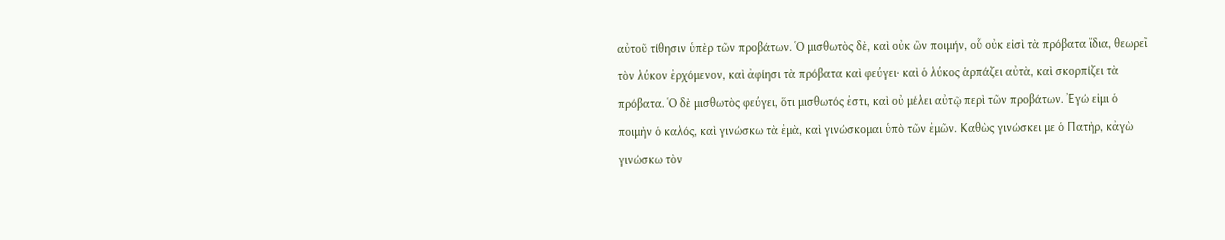αὐτοῦ τίθησιν ὑπὲρ τῶν προβάτων. Ὁ μισθωτὸς δὲ, καὶ οὐκ ὢν ποιμήν, οὗ οὐκ εἰσὶ τὰ πρόβατα ἴδια, θεωρεῖ τὸν λύκον ἐρχόμενον, καὶ ἀφίησι τὰ πρόβατα καὶ φεύγει· καὶ ὁ λύκος ἁρπάζει αὐτὰ, καὶ σκορπίζει τὰ πρόβατα. Ὁ δὲ μισθωτὸς φεύγει, ὅτι μισθωτός ἐστι, καὶ οὐ μέλει αὐτῷ περὶ τῶν προβάτων. Ἐγώ εἰμι ὁ ποιμὴν ὁ καλός, καὶ γινώσκω τὰ ἐμὰ, καὶ γινώσκομαι ὑπὸ τῶν ἐμῶν. Καθὼς γινώσκει με ὁ Πατὴρ, κἀγὼ γινώσκω τὸν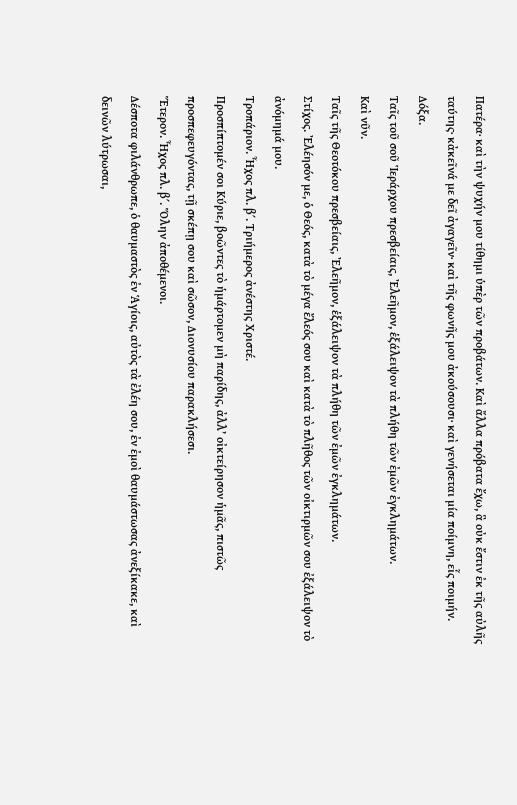Πατέρα· καὶ τὴν ψυχήν μου τίθημι ὑπὲρ τῶν προβάτων. Καὶ ἄλλα πρόβατα ἔχω, ἃ οὐκ ἔστιν ἐκ τῆς αὐλῆς ταύτης· κἀκεῖνά με δεῖ ἀγαγεῖν· καὶ τῆς φωνῆς μου ἀκούσουσι· καὶ γενήσεται μία ποίμνη, εἷς ποιμήν.
Δόξα.
Ταῖς τοῦ σοῦ Ἱεράρχου πρεσβείαις, Ἐλεῆμον, ἑξάλειψον τὰ πλήθη τῶν ἐμῶν ἐγκλημάτων.
Καὶ νῦν.
Ταῖς τῆς Θεοτόκου πρεσβείαις, Ἐλεῆμον, ἑξάλειψον τὰ πλήθη τῶν ἐμῶν ἐγκλημάτων.
Στίχος. Ἐλέησόν με, ὁ Θεός, κατὰ τὸ μέγα ἔλεός σου καὶ κατὰ τὸ πλῆθος τῶν οἰκτιρμῶν σου ἐξάλειψον τὸ ἀνόμημά μου.
Τροπάριον. Ἦχος πλ. β΄. Τριήμερος ἀνέστης Χριστέ.
Προσπίπτομέν σοι Κύριε, βοῶντες τὸ ἡμάρτομεν μὴ παρίδης, ἀλλ’ οἰκτείρησον ἡμᾶς, πιστῶς προσπεφευγόντας, τῇ σκέπῃ σου καὶ σῶσον, Διονυσίου παρακλήσεσι.
Ἕτερον. Ἦχος πλ. β΄. Ὅλην ἀποθέμενοι.
Δέσποτα φιλάνθρωπε, ὁ θαυμαστὸς ἐν Ἁγίοις, αὐτὸς τὰ ἐλέη σου, ἐν ἐμοὶ θαυμάστωσας ἀνεξίκακε, καὶ δεινῶν λύτρωσαι,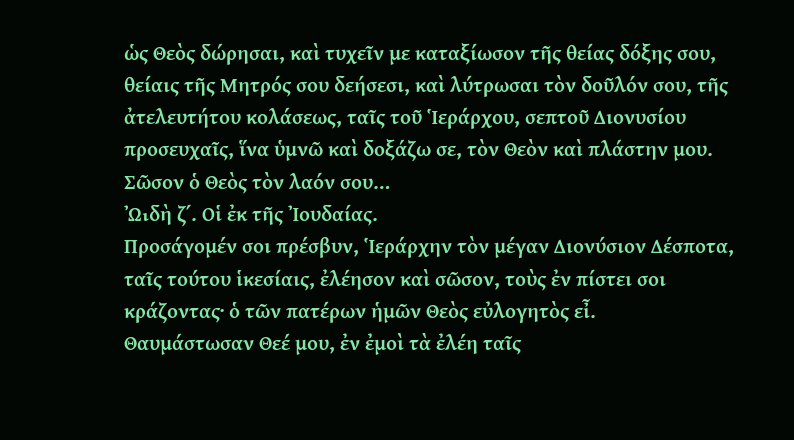ὡς Θεὸς δώρησαι, καὶ τυχεῖν με καταξίωσον τῆς θείας δόξης σου, θείαις τῆς Μητρός σου δεήσεσι, καὶ λύτρωσαι τὸν δοῦλόν σου, τῆς ἀτελευτήτου κολάσεως, ταῖς τοῦ Ἱεράρχου, σεπτοῦ Διονυσίου προσευχαῖς, ἵνα ὑμνῶ καὶ δοξάζω σε, τὸν Θεὸν καὶ πλάστην μου.
Σῶσον ὁ Θεὸς τὸν λαόν σου…
ᾨδὴ ζ΄. Οἱ ἐκ τῆς Ἰουδαίας.
Προσάγομέν σοι πρέσβυν, Ἱεράρχην τὸν μέγαν Διονύσιον Δέσποτα, ταῖς τούτου ἱκεσίαις, ἐλέησον καὶ σῶσον, τοὺς ἐν πίστει σοι κράζοντας· ὁ τῶν πατέρων ἡμῶν Θεὸς εὐλογητὸς εἶ.
Θαυμάστωσαν Θεέ μου, ἐν ἐμοὶ τὰ ἐλέη ταῖς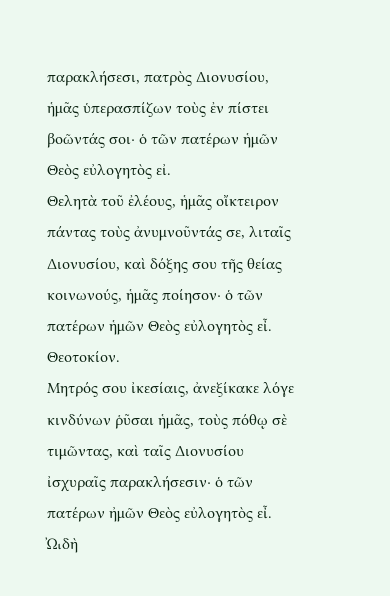παρακλήσεσι, πατρὸς Διονυσίου, ἡμᾶς ὑπερασπίζων τοὺς ἐν πίστει βοῶντάς σοι· ὁ τῶν πατέρων ἡμῶν Θεὸς εὐλογητὸς εἰ.
Θελητὰ τοῦ ἐλέους, ἡμᾶς οἴκτειρον πάντας τοὺς ἀνυμνοῦντάς σε, λιταῖς Διονυσίου, καὶ δόξης σου τῆς θείας κοινωνούς, ἡμᾶς ποίησον· ὁ τῶν πατέρων ἡμῶν Θεὸς εὐλογητὸς εἶ.
Θεοτοκίον.
Μητρός σου ἰκεσίαις, ἀνεξίκακε λόγε κινδύνων ῥῦσαι ἡμᾶς, τοὺς πόθῳ σὲ τιμῶντας, καὶ ταῖς Διονυσίου ἰσχυραῖς παρακλήσεσιν· ὁ τῶν πατέρων ἠμῶν Θεὸς εὐλογητὸς εἶ.
ᾨδὴ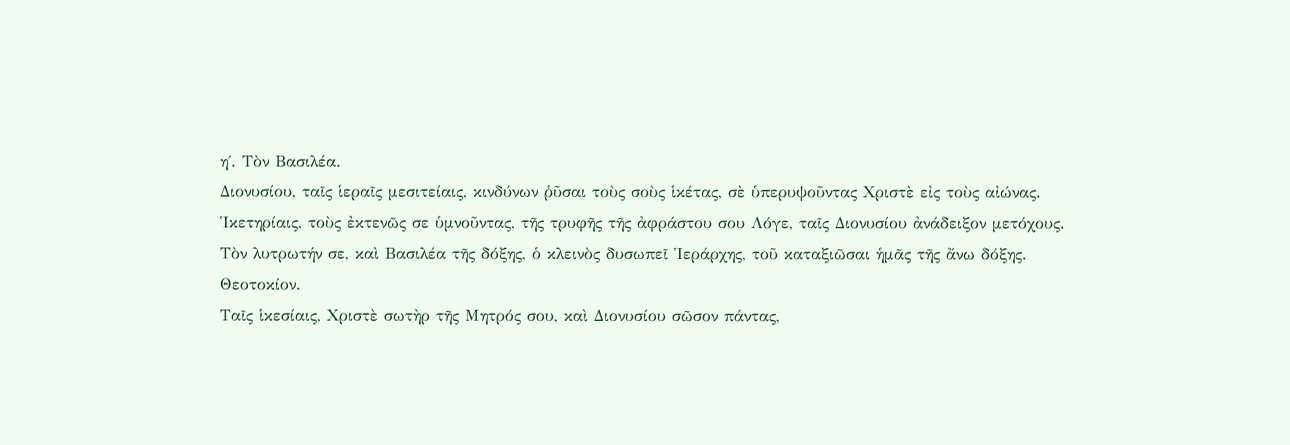η΄. Τὸν Βασιλέα.
Διονυσίου, ταῖς ἱεραῖς μεσιτείαις, κινδύνων ῥῦσαι τοὺς σοὺς ἱκέτας, σὲ ὑπερυψοῦντας Χριστὲ εἰς τοὺς αἰώνας.
Ἱκετηρίαις, τοὺς ἐκτενῶς σε ὑμνοῦντας, τῆς τρυφῆς τῆς ἀφράστου σου Λόγε, ταῖς Διονυσίου ἀνάδειξον μετόχους.
Τὸν λυτρωτήν σε, καὶ Βασιλέα τῆς δόξης, ὁ κλεινὸς δυσωπεῖ Ἱεράρχης, τοῦ καταξιῶσαι ἡμᾶς τῆς ἄνω δόξης.
Θεοτοκίον.
Ταῖς ἱκεσίαις, Χριστὲ σωτὴρ τῆς Μητρός σου, καὶ Διονυσίου σῶσον πάντας,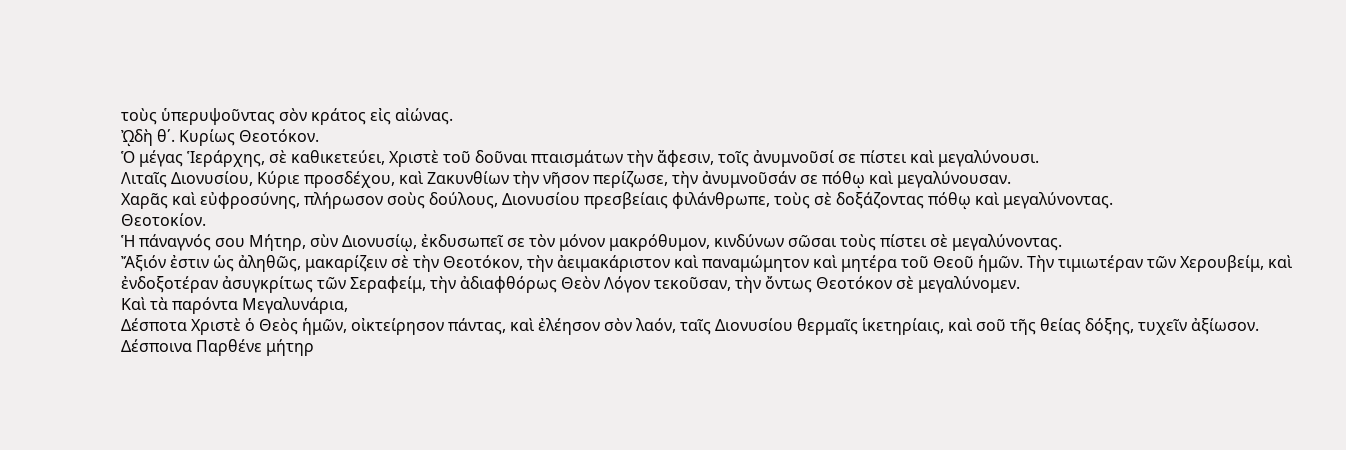τοὺς ὑπερυψοῦντας σὸν κράτος εἰς αἰώνας.
ᾨδὴ θ΄. Κυρίως Θεοτόκον.
Ὁ μέγας Ἱεράρχης, σὲ καθικετεύει, Χριστὲ τοῦ δοῦναι πταισμάτων τὴν ἄφεσιν, τοῖς ἀνυμνοῦσί σε πίστει καὶ μεγαλύνουσι.
Λιταῖς Διονυσίου, Κύριε προσδέχου, καὶ Ζακυνθίων τὴν νῆσον περίζωσε, τὴν ἀνυμνοῦσάν σε πόθῳ καὶ μεγαλύνουσαν.
Χαρᾶς καὶ εὐφροσύνης, πλήρωσον σοὺς δούλους, Διονυσίου πρεσβείαις φιλάνθρωπε, τοὺς σὲ δοξάζοντας πόθῳ καὶ μεγαλύνοντας.
Θεοτοκίον.
Ἡ πάναγνός σου Μήτηρ, σὺν Διονυσίῳ, ἐκδυσωπεῖ σε τὸν μόνον μακρόθυμον, κινδύνων σῶσαι τοὺς πίστει σὲ μεγαλύνοντας.
Ἄξιόν ἐστιν ὡς ἀληθῶς, μακαρίζειν σὲ τὴν Θεοτόκον, τὴν ἀειμακάριστον καὶ παναμώμητον καὶ μητέρα τοῦ Θεοῦ ἡμῶν. Τὴν τιμιωτέραν τῶν Χερουβείμ, καὶ ἐνδοξοτέραν ἀσυγκρίτως τῶν Σεραφείμ, τὴν ἀδιαφθόρως Θεὸν Λόγον τεκοῦσαν, τὴν ὄντως Θεοτόκον σὲ μεγαλύνομεν.
Καὶ τὰ παρόντα Μεγαλυνάρια,
Δέσποτα Χριστὲ ὁ Θεὸς ἡμῶν, οἰκτείρησον πάντας, καὶ ἐλέησον σὸν λαόν, ταῖς Διονυσίου θερμαῖς ἱκετηρίαις, καὶ σοῦ τῆς θείας δόξης, τυχεῖν ἀξίωσον.
Δέσποινα Παρθένε μήτηρ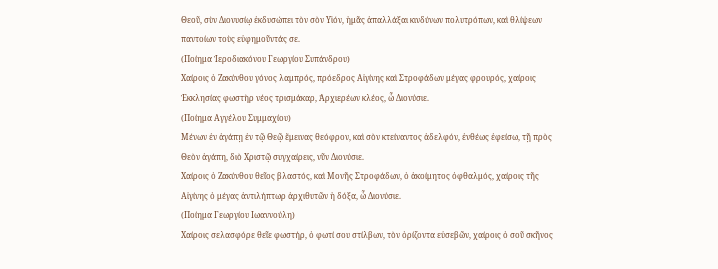Θεοῦ, σὺν Διονυσίῳ ἐκδυσώπει τὸν σὸν Υἱόν, ἡμᾶς ἀπαλλάξαι κινδύνων πολυτρόπων, καὶ θλίψεων παντοίων τοὺς εὐφημοῦντάς σε.
(Ποίημα Ἱεροδιακόνου Γεωργίου Συπάνδρου)
Χαίροις ὁ Ζακύνθου γόνος λαμπρός, πρόεδρος Αἰγίνης καὶ Στροφάδων μέγας φρουρός, χαίροις Ἐκκλησίας φωστὴρ νέος τρισμάκαρ, Ἀρχιερέων κλέος, ὧ Διονύσιε.
(Ποίημα Αγγέλου Συμμαχίου)
Μένων ἐν ἀγάπῃ ἐν τῷ Θεῷ ἔμεινας θεόφρον, καὶ σὸν κτείναντος ἀδελφόν, ἐνθέως ἐφείσω, τῇ πρὸς Θεὸν ἀγάπη, διὸ Χριστῷ συγχαίρεις, νῦν Διονύσιε.
Χαίροις ὁ Ζακύνθου θεῖος βλαστός, καὶ Μονῆς Στροφάδων, ὁ ἀκοίμητος ὀφθαλμός, χαίροις τῆς Αἰγίνης ὁ μέγας ἀντιλήπτωρ ἀρχιθυτῶν ἡ δόξα, ὧ Διονύσιε.
(Ποίημα Γεωργίου Ιωαννούλη)
Χαίροις σελασφόρε θεῖε φωστήρ, ὁ φωτί σου στίλβων, τὸν ὁρίζοντα εὐσεβῶν, χαίροις ὁ σοῦ σκῆνος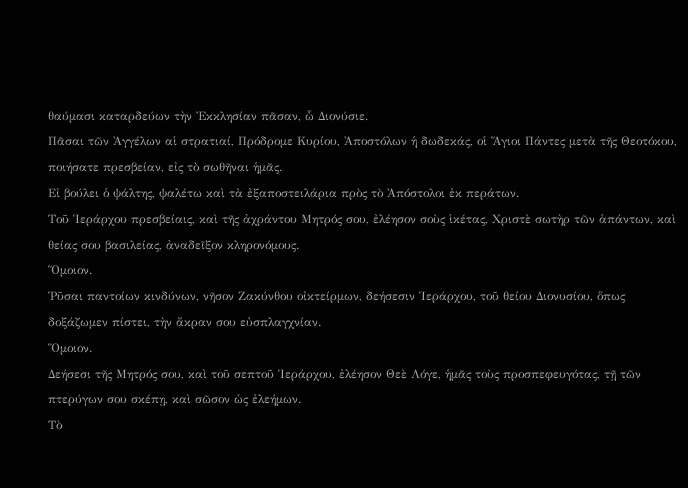θαύμασι καταρδεύων τὴν Ἐκκλησίαν πᾶσαν, ὧ Διονύσιε.
Πᾶσαι τῶν Ἀγγέλων αἱ στρατιαί, Πρόδρομε Κυρίου, Ἀποστόλων ἡ δωδεκάς, οἱ Ἅγιοι Πάντες μετὰ τῆς Θεοτόκου, ποιήσατε πρεσβείαν, εἰς τὸ σωθῆναι ἡμᾶς.
Εἰ βούλει ὁ ψάλτης, ψαλέτω καὶ τὰ ἐξαποστειλάρια πρὸς τὸ Ἀπόστολοι ἐκ περάτων.
Τοῦ Ἱεράρχου πρεσβείαις, καὶ τῆς ἀχράντου Μητρός σου, ἐλέησον σοὺς ἱκέτας, Χριστὲ σωτὴρ τῶν ἁπάντων, καὶ θείας σου βασιλείας, ἀναδεῖξον κληρονόμους.
Ὅμοιον.
Ῥῦσαι παντοίων κινδύνων, νῆσον Ζακύνθου οἰκτείρμων, δεήσεσιν Ἱεράρχου, τοῦ θείου Διονυσίου, ὅπως δοξάζωμεν πίστει, τὴν ἄκραν σου εὐσπλαγχνίαν.
Ὅμοιον.
Δεήσεσι τῆς Μητρός σου, καὶ τοῦ σεπτοῦ Ἱεράρχου, ἐλέησον Θεὲ Λόγε, ἡμᾶς τοὺς προσπεφευγότας, τῇ τῶν πτερύγων σου σκέπῃ, καὶ σῶσον ὡς ἐλεήμων.
Τὸ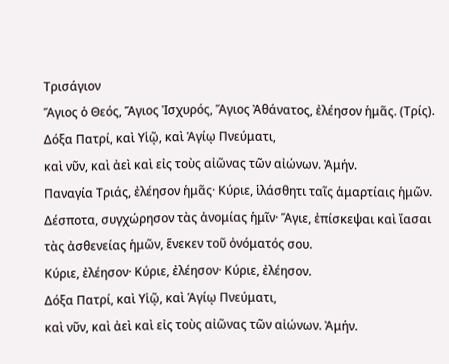Τρισάγιον
Ἅγιος ὁ Θεός, Ἅγιος Ἰσχυρός, Ἅγιος Ἀθάνατος, ἐλέησον ἡμᾶς. (Τρίς).
Δόξα Πατρί, καὶ Υἱῷ, καὶ Ἁγίῳ Πνεύματι,
καὶ νῦν, καὶ ἀεὶ καὶ εἰς τοὺς αἰῶνας τῶν αἰώνων. Ἀμήν.
Παναγία Τριάς, ἐλέησον ἡμᾶς· Κύριε, ἱλάσθητι ταῖς ἁμαρτίαις ἡμῶν. Δέσποτα, συγχώρησον τὰς ἀνομίας ἡμῖν· Ἅγιε, ἐπίσκεψαι καὶ ἴασαι τὰς ἀσθενείας ἡμῶν, ἕνεκεν τοῦ ὀνόματός σου.
Κύριε, ἐλέησον· Κύριε, ἐλέησον· Κύριε, ἐλέησον.
Δόξα Πατρί, καὶ Υἱῷ, καὶ Ἁγίῳ Πνεύματι,
καὶ νῦν, καὶ ἀεὶ καὶ εἰς τοὺς αἰῶνας τῶν αἰώνων. Ἀμήν.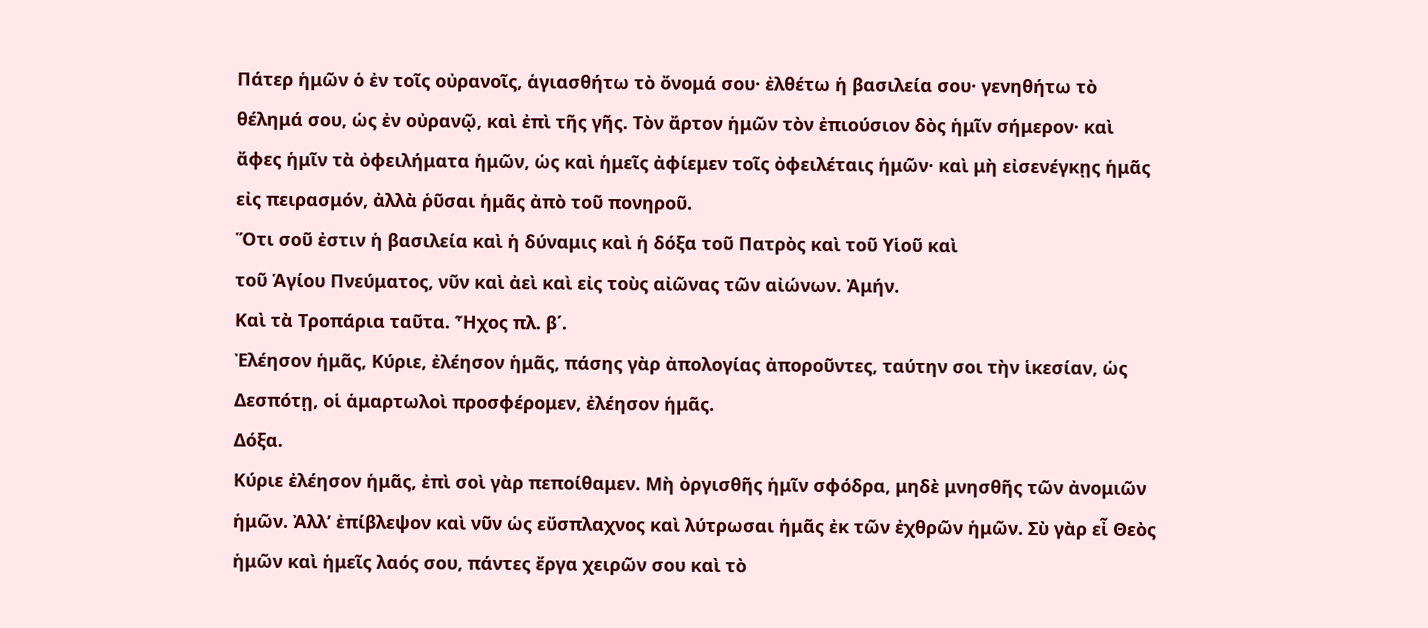Πάτερ ἡμῶν ὁ ἐν τοῖς οὐρανοῖς, ἁγιασθήτω τὸ ὄνομά σου· ἐλθέτω ἡ βασιλεία σου· γενηθήτω τὸ θέλημά σου, ὡς ἐν οὐρανῷ, καὶ ἐπὶ τῆς γῆς. Τὸν ἄρτον ἡμῶν τὸν ἐπιούσιον δὸς ἡμῖν σήμερον· καὶ ἄφες ἡμῖν τὰ ὀφειλήματα ἡμῶν, ὡς καὶ ἡμεῖς ἀφίεμεν τοῖς ὀφειλέταις ἡμῶν· καὶ μὴ εἰσενέγκῃς ἡμᾶς εἰς πειρασμόν, ἀλλὰ ῥῦσαι ἡμᾶς ἀπὸ τοῦ πονηροῦ.
Ὅτι σοῦ ἐστιν ἡ βασιλεία καὶ ἡ δύναμις καὶ ἡ δόξα τοῦ Πατρὸς καὶ τοῦ Υἱοῦ καὶ
τοῦ Ἁγίου Πνεύματος, νῦν καὶ ἀεὶ καὶ εἰς τοὺς αἰῶνας τῶν αἰώνων. Ἀμήν.
Καὶ τὰ Τροπάρια ταῦτα. Ἦχος πλ. β΄.
Ἐλέησον ἡμᾶς, Κύριε, ἐλέησον ἡμᾶς, πάσης γὰρ ἀπολογίας ἀποροῦντες, ταύτην σοι τὴν ἱκεσίαν, ὡς Δεσπότῃ, οἱ ἁμαρτωλοὶ προσφέρομεν, ἐλέησον ἡμᾶς.
Δόξα.
Κύριε ἐλέησον ἡμᾶς, ἐπὶ σοὶ γὰρ πεποίθαμεν. Μὴ ὀργισθῆς ἡμῖν σφόδρα, μηδὲ μνησθῆς τῶν ἀνομιῶν ἡμῶν. Ἀλλ’ ἐπίβλεψον καὶ νῦν ὡς εὔσπλαχνος καὶ λύτρωσαι ἡμᾶς ἐκ τῶν ἐχθρῶν ἡμῶν. Σὺ γὰρ εἶ Θεὸς ἡμῶν καὶ ἡμεῖς λαός σου, πάντες ἔργα χειρῶν σου καὶ τὸ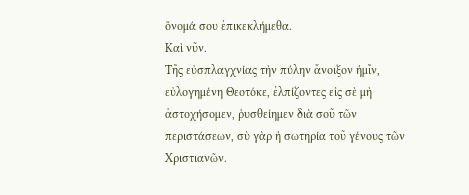ὄνομά σου ἐπικεκλήμεθα.
Καὶ νῦν.
Τῆς εὐσπλαγχνίας τὴν πύλην ἄνοιξον ἡμῖν, εὐλογημένη Θεοτόκε, ἐλπίζοντες εἰς σὲ μὴ ἀστοχήσομεν, ῥυσθείημεν διὰ σοῦ τῶν περιστάσεων, σὺ γὰρ ἡ σωτηρία τοῦ γένους τῶν Χριστιανῶν.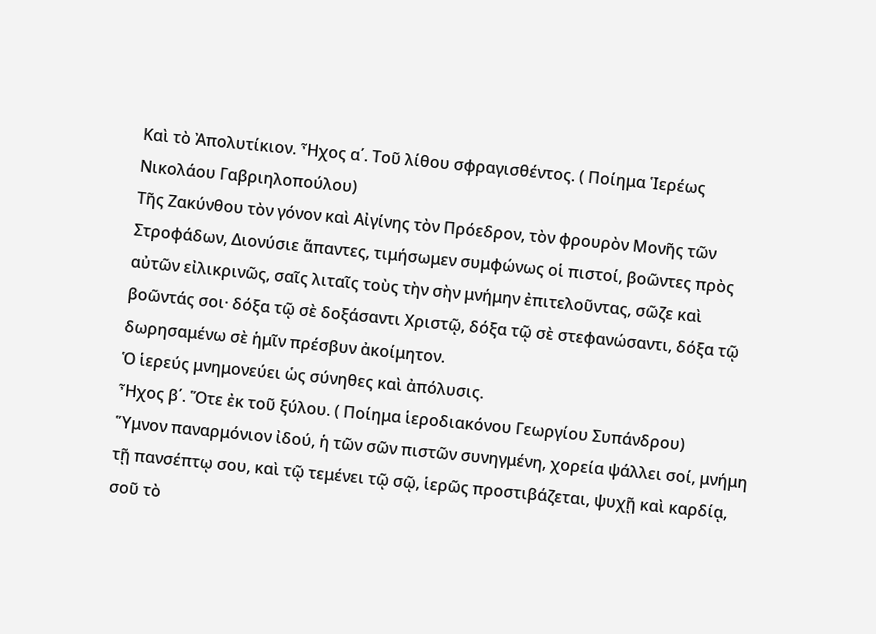Καὶ τὸ Ἀπολυτίκιον. Ἦχος α΄. Τοῦ λίθου σφραγισθέντος. ( Ποίημα Ἱερέως Νικολάου Γαβριηλοπούλου)
Τῆς Ζακύνθου τὸν γόνον καὶ Αἰγίνης τὸν Πρόεδρον, τὸν φρουρὸν Μονῆς τῶν Στροφάδων, Διονύσιε ἅπαντες, τιμήσωμεν συμφώνως οἱ πιστοί, βοῶντες πρὸς αὐτῶν εἰλικρινῶς, σαῖς λιταῖς τοὺς τὴν σὴν μνήμην ἐπιτελοῦντας, σῶζε καὶ βοῶντάς σοι· δόξα τῷ σὲ δοξάσαντι Χριστῷ, δόξα τῷ σὲ στεφανώσαντι, δόξα τῷ δωρησαμένω σὲ ἡμῖν πρέσβυν ἀκοίμητον.
Ὁ ἱερεύς μνημονεύει ὡς σύνηθες καὶ ἀπόλυσις.
Ἦχος β΄. Ὅτε ἐκ τοῦ ξύλου. ( Ποίημα ἱεροδιακόνου Γεωργίου Συπάνδρου)
Ὕμνον παναρμόνιον ἰδού, ἡ τῶν σῶν πιστῶν συνηγμένη, χορεία ψάλλει σοί, μνήμη τῇ πανσέπτῳ σου, καὶ τῷ τεμένει τῷ σῷ, ἱερῶς προστιβάζεται, ψυχῇ καὶ καρδίᾳ, σοῦ τὸ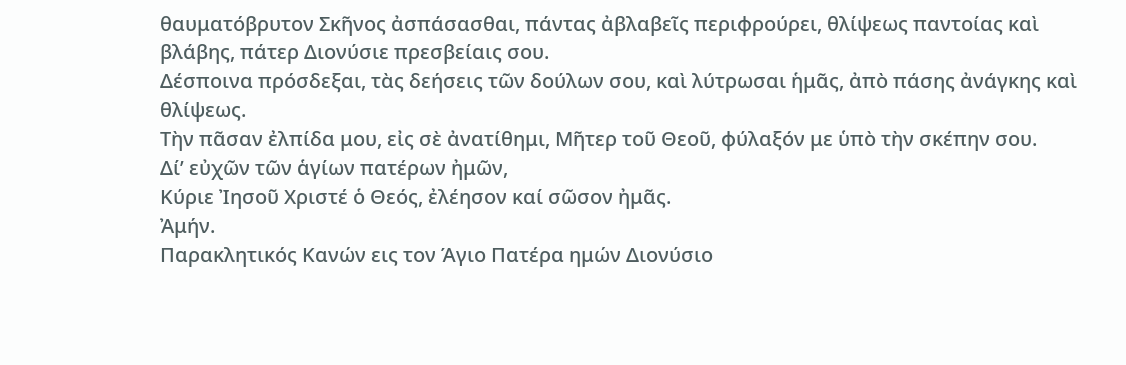θαυματόβρυτον Σκῆνος ἀσπάσασθαι, πάντας ἀβλαβεῖς περιφρούρει, θλίψεως παντοίας καὶ βλάβης, πάτερ Διονύσιε πρεσβείαις σου.
Δέσποινα πρόσδεξαι, τὰς δεήσεις τῶν δούλων σου, καὶ λύτρωσαι ἡμᾶς, ἀπὸ πάσης ἀνάγκης καὶ θλίψεως.
Τὴν πᾶσαν ἐλπίδα μου, εἰς σὲ ἀνατίθημι, Μῆτερ τοῦ Θεοῦ, φύλαξόν με ὑπὸ τὴν σκέπην σου.
Δί’ εὐχῶν τῶν ἁγίων πατέρων ἠμῶν,
Κύριε Ἰησοῦ Χριστέ ὁ Θεός, ἐλέησον καί σῶσον ἠμᾶς.
Ἀμήν.
Παρακλητικός Κανών εις τον Άγιο Πατέρα ημών Διονύσιο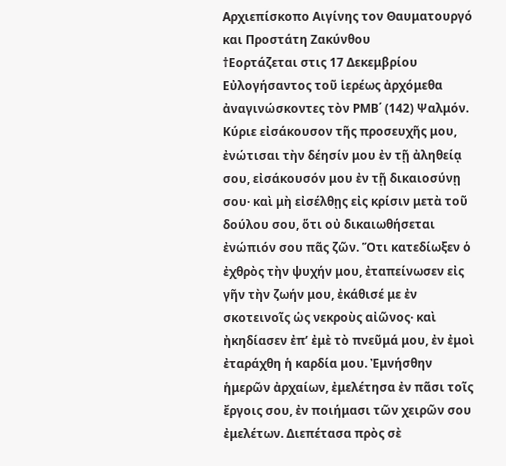Αρχιεπίσκοπο Αιγίνης τον Θαυματουργό και Προστάτη Ζακύνθου
†Εορτάζεται στις 17 Δεκεμβρίου
Εὐλογήσαντος τοῦ ἱερέως ἀρχόμεθα ἀναγινώσκοντες τὸν ΡΜΒ΄ (142) Ψαλμόν.
Κύριε εἰσάκουσον τῆς προσευχῆς μου, ἐνώτισαι τὴν δέησίν μου ἐν τῇ ἀληθείᾳ σου, εἰσάκουσόν μου ἐν τῇ δικαιοσύνῃ σου· καὶ μὴ εἰσέλθῃς εἰς κρίσιν μετὰ τοῦ δούλου σου, ὅτι οὐ δικαιωθήσεται ἐνώπιόν σου πᾶς ζῶν. Ὅτι κατεδίωξεν ὁ ἐχθρὸς τὴν ψυχήν μου, ἐταπείνωσεν εἰς γῆν τὴν ζωήν μου, ἐκάθισέ με ἐν σκοτεινοῖς ὡς νεκροὺς αἰῶνος· καὶ ἠκηδίασεν ἐπ’ ἐμὲ τὸ πνεῦμά μου, ἐν ἐμοὶ ἐταράχθη ἡ καρδία μου. Ἐμνήσθην ἡμερῶν ἀρχαίων, ἐμελέτησα ἐν πᾶσι τοῖς ἔργοις σου, ἐν ποιήμασι τῶν χειρῶν σου ἐμελέτων. Διεπέτασα πρὸς σὲ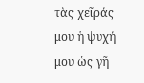τὰς χεῖράς μου ἡ ψυχή μου ὡς γῆ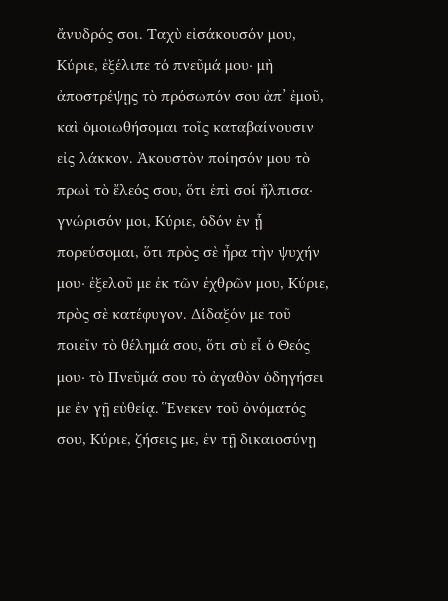ἄνυδρός σοι. Ταχὺ εἰσάκουσόν μου, Κύριε, ἐξέλιπε τό πνεῦμά μου· μὴ ἀποστρέψῃς τὸ πρόσωπόν σου ἀπ’ ἐμοῦ, καὶ ὁμοιωθήσομαι τοῖς καταβαίνουσιν εἰς λάκκον. Ἀκουστὸν ποίησόν μου τὸ πρωὶ τὸ ἔλεός σου, ὅτι ἐπὶ σοί ἤλπισα· γνώρισόν μοι, Κύριε, ὁδόν ἐν ᾗ πορεύσομαι, ὅτι πρὸς σὲ ἦρα τὴν ψυχήν μου· ἐξελοῦ με ἐκ τῶν ἐχθρῶν μου, Κύριε, πρὸς σὲ κατέφυγον. Δίδαξόν με τοῦ ποιεῖν τὸ θέλημά σου, ὅτι σὺ εἶ ὁ Θεός μου· τὸ Πνεῦμά σου τὸ ἀγαθὸν ὁδηγήσει με ἐν γῇ εὐθείᾳ. Ἕνεκεν τοῦ ὀνόματός σου, Κύριε, ζήσεις με, ἐν τῇ δικαιοσύνῃ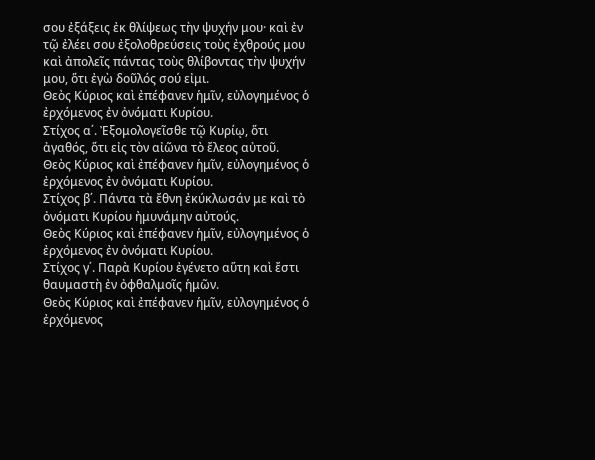σου ἐξάξεις ἐκ θλίψεως τὴν ψυχήν μου· καὶ ἐν τῷ ἐλέει σου ἐξολοθρεύσεις τοὺς ἐχθρούς μου καὶ ἀπολεῖς πάντας τοὺς θλίβοντας τὴν ψυχήν μου, ὅτι ἐγὼ δοῦλός σού εἰμι.
Θεὸς Κύριος καὶ ἐπέφανεν ἡμῖν, εὐλογημένος ὁ ἐρχόμενος ἐν ὀνόματι Κυρίου.
Στίχος α΄. Ἐξομολογεῖσθε τῷ Κυρίῳ, ὅτι ἀγαθός, ὅτι εἰς τὸν αἰῶνα τὸ ἔλεος αὐτοῦ.
Θεὸς Κύριος καὶ ἐπέφανεν ἡμῖν, εὐλογημένος ὁ ἐρχόμενος ἐν ὀνόματι Κυρίου.
Στίχος β΄. Πάντα τὰ ἔθνη ἐκύκλωσάν με καὶ τὸ ὀνόματι Κυρίου ἠμυνάμην αὐτούς.
Θεὸς Κύριος καὶ ἐπέφανεν ἡμῖν, εὐλογημένος ὁ ἐρχόμενος ἐν ὀνόματι Κυρίου.
Στίχος γ΄. Παρὰ Κυρίου ἐγένετο αὕτη καὶ ἔστι θαυμαστὴ ἐν ὀφθαλμοῖς ἡμῶν.
Θεὸς Κύριος καὶ ἐπέφανεν ἡμῖν, εὐλογημένος ὁ ἐρχόμενος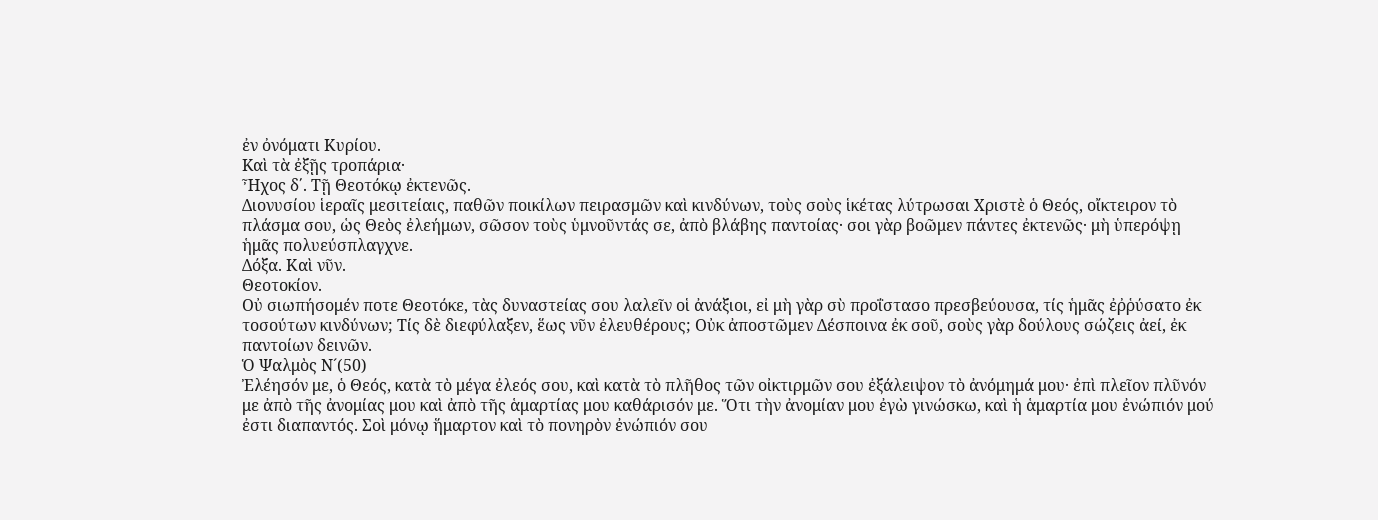ἐν ὀνόματι Κυρίου.
Kαὶ τὰ ἐξῇς τροπάρια·
Ἦχος δ΄. Τῇ Θεοτόκῳ ἐκτενῶς.
Διονυσίου ἱεραῖς μεσιτείαις, παθῶν ποικίλων πειρασμῶν καὶ κινδύνων, τοὺς σοὺς ἱκέτας λύτρωσαι Χριστὲ ὁ Θεός, οἴκτειρον τὸ πλάσμα σου, ὡς Θεὸς ἐλεήμων, σῶσον τοὺς ὑμνοῦντάς σε, ἀπὸ βλάβης παντοίας· σοι γὰρ βοῶμεν πάντες ἐκτενῶς· μὴ ὑπερόψῃ ἡμᾶς πολυεύσπλαγχνε.
Δόξα. Καὶ νῦν.
Θεοτοκίον.
Οὐ σιωπήσομέν ποτε Θεοτόκε, τὰς δυναστείας σου λαλεῖν οἱ ἀνάξιοι, εἰ μὴ γὰρ σὺ προΐστασο πρεσβεύουσα, τίς ἡμᾶς ἐῤῥύσατο ἐκ τοσούτων κινδύνων; Τίς δὲ διεφύλαξεν, ἕως νῦν ἐλευθέρους; Οὐκ ἀποστῶμεν Δέσποινα ἐκ σοῦ, σοὺς γὰρ δούλους σώζεις ἀεί, ἐκ παντοίων δεινῶν.
Ὁ Ψαλμὸς Ν´(50)
Ἐλέησόν με, ὁ Θεός, κατὰ τὸ μέγα ἐλεός σου, καὶ κατὰ τὸ πλῆθος τῶν οἰκτιρμῶν σου ἐξάλειψον τὸ ἀνόμημά μου· ἐπὶ πλεῖον πλῦνόν με ἀπὸ τῆς ἀνομίας μου καὶ ἀπὸ τῆς ἁμαρτίας μου καθάρισόν με. Ὅτι τὴν ἀνομίαν μου ἐγὼ γινώσκω, καὶ ἡ ἁμαρτία μου ἐνώπιόν μού ἐστι διαπαντός. Σοὶ μόνῳ ἥμαρτον καὶ τὸ πονηρὸν ἐνώπιόν σου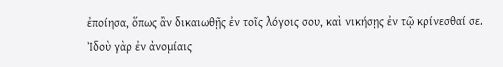ἐποίησα, ὅπως ἂν δικαιωθῇς ἐν τοῖς λόγοις σου, καὶ νικήσῃς ἐν τῷ κρίνεσθαί σε. Ἰδοὺ γὰρ ἐν ἀνομίαις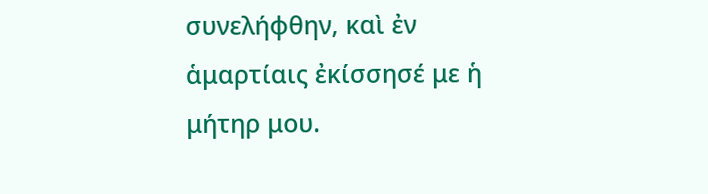συνελήφθην, καὶ ἐν ἁμαρτίαις ἐκίσσησέ με ἡ μήτηρ μου.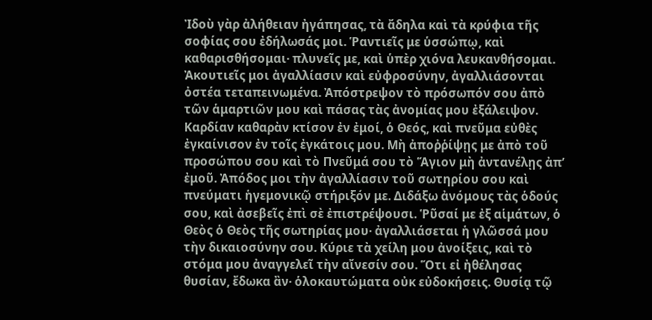Ἰδοὺ γὰρ ἀλήθειαν ἠγάπησας, τὰ ἄδηλα καὶ τὰ κρύφια τῆς σοφίας σου ἐδήλωσάς μοι. Ῥαντιεῖς με ὑσσώπῳ, καὶ καθαρισθήσομαι· πλυνεῖς με, καὶ ὑπὲρ χιόνα λευκανθήσομαι. Ἀκουτιεῖς μοι ἀγαλλίασιν καὶ εὐφροσύνην, ἀγαλλιάσονται ὀστέα τεταπεινωμένα. Ἀπόστρεψον τὸ πρόσωπόν σου ἀπὸ τῶν ἁμαρτιῶν μου καὶ πάσας τὰς ἀνομίας μου ἐξάλειψον. Καρδίαν καθαρὰν κτίσον ἐν ἐμοί, ὁ Θεός, καὶ πνεῦμα εὐθὲς ἐγκαίνισον ἐν τοῖς ἐγκάτοις μου. Μὴ ἀποῤῥίψῃς με ἀπὸ τοῦ προσώπου σου καὶ τὸ Πνεῦμά σου τὸ Ἅγιον μὴ ἀντανέλῃς ἀπ’ ἐμοῦ. Ἀπόδος μοι τὴν ἀγαλλίασιν τοῦ σωτηρίου σου καὶ πνεύματι ἡγεμονικῷ στήριξόν με. Διδάξω ἀνόμους τὰς ὁδούς σου, καὶ ἀσεβεῖς ἐπὶ σὲ ἐπιστρέψουσι. Ῥῦσαί με ἐξ αἱμάτων, ὁ Θεὸς ὁ Θεὸς τῆς σωτηρίας μου· ἀγαλλιάσεται ἡ γλῶσσά μου τὴν δικαιοσύνην σου. Κύριε τὰ χείλη μου ἀνοίξεις, καὶ τὸ στόμα μου ἀναγγελεῖ τὴν αἴνεσίν σου. Ὅτι εἰ ἠθέλησας θυσίαν, ἔδωκα ἂν· ὁλοκαυτώματα οὐκ εὐδοκήσεις. Θυσίᾳ τῷ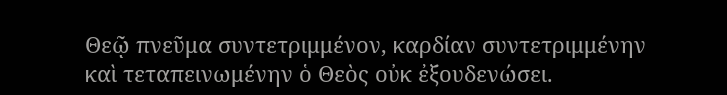Θεῷ πνεῦμα συντετριμμένον, καρδίαν συντετριμμένην καὶ τεταπεινωμένην ὁ Θεὸς οὐκ ἐξουδενώσει.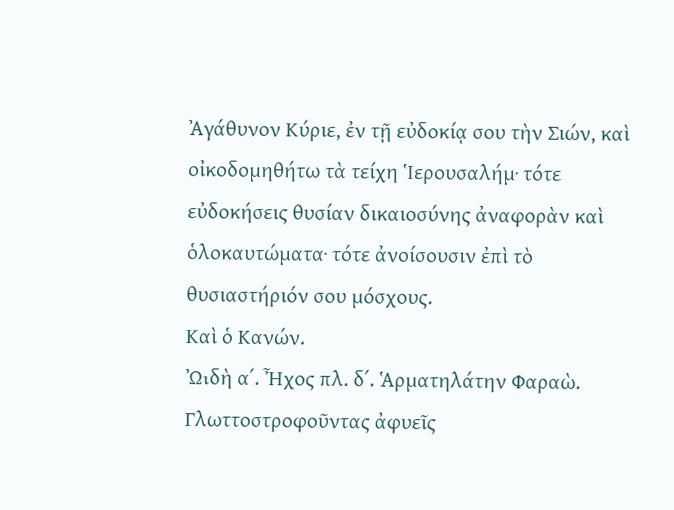Ἀγάθυνον Κύριε, ἐν τῇ εὐδοκίᾳ σου τὴν Σιών, καὶ οἰκοδομηθήτω τὰ τείχη Ἱερουσαλήμ· τότε εὐδοκήσεις θυσίαν δικαιοσύνης ἀναφορὰν καὶ ὁλοκαυτώματα· τότε ἀνοίσουσιν ἐπὶ τὸ θυσιαστήριόν σου μόσχους.
Καὶ ὁ Κανών.
ᾨδὴ α΄. Ἦχος πλ. δ΄. Ἁρματηλάτην Φαραὼ.
Γλωττοστροφοῦντας ἀφυεῖς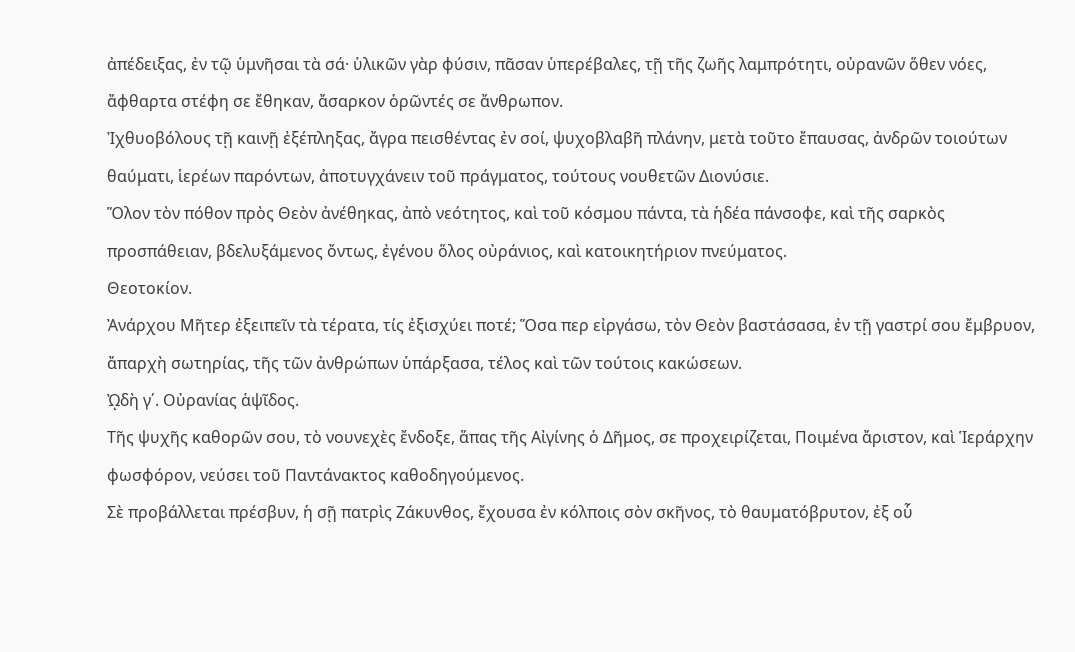ἀπέδειξας, ἐν τῷ ὑμνῆσαι τὰ σά· ὑλικῶν γὰρ φύσιν, πᾶσαν ὑπερέβαλες, τῇ τῆς ζωῆς λαμπρότητι, οὐρανῶν ὅθεν νόες, ἄφθαρτα στέφη σε ἔθηκαν, ἄσαρκον ὁρῶντές σε ἄνθρωπον.
Ἰχθυοβόλους τῇ καινῇ ἐξέπληξας, ἄγρα πεισθέντας ἐν σοί, ψυχοβλαβῆ πλάνην, μετὰ τοῦτο ἔπαυσας, ἀνδρῶν τοιούτων θαύματι, ἱερέων παρόντων, ἀποτυγχάνειν τοῦ πράγματος, τούτους νουθετῶν Διονύσιε.
Ὅλον τὸν πόθον πρὸς Θεὸν ἀνέθηκας, ἀπὸ νεότητος, καὶ τοῦ κόσμου πάντα, τὰ ἡδέα πάνσοφε, καὶ τῆς σαρκὸς προσπάθειαν, βδελυξάμενος ὄντως, ἐγένου ὅλος οὐράνιος, καὶ κατοικητήριον πνεύματος.
Θεοτοκίον.
Ἀνάρχου Μῆτερ ἐξειπεῖν τὰ τέρατα, τίς ἐξισχύει ποτέ; Ὅσα περ εἰργάσω, τὸν Θεὸν βαστάσασα, ἐν τῇ γαστρί σου ἔμβρυον, ἄπαρχὴ σωτηρίας, τῆς τῶν ἀνθρώπων ὑπάρξασα, τέλος καὶ τῶν τούτοις κακώσεων.
ᾨδὴ γ΄. Οὐρανίας ἁψῖδος.
Τῆς ψυχῆς καθορῶν σου, τὸ νουνεχὲς ἔνδοξε, ἅπας τῆς Αἰγίνης ὁ Δῆμος, σε προχειρίζεται, Ποιμένα ἄριστον, καὶ Ἱεράρχην φωσφόρον, νεύσει τοῦ Παντάνακτος καθοδηγούμενος.
Σὲ προβάλλεται πρέσβυν, ἡ σῇ πατρὶς Ζάκυνθος, ἔχουσα ἐν κόλποις σὸν σκῆνος, τὸ θαυματόβρυτον, ἐξ οὗ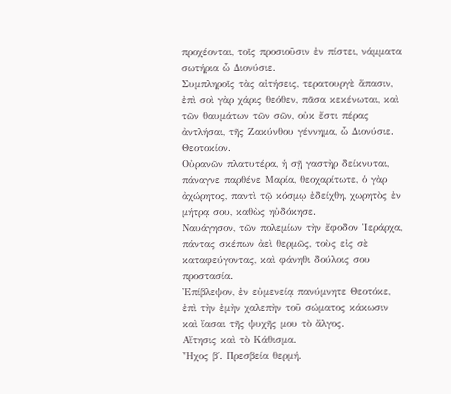προχέονται, τοῖς προσιοῦσιν ἐν πίστει, νάμματα σωτήρια ὧ Διονύσιε.
Συμπληροῖς τὰς αἰτήσεις, τερατουργὲ ἅπασιν, ἐπὶ σοὶ γὰρ χάρις θεόθεν, πᾶσα κεκένωται, καὶ τῶν θαυμάτων τῶν σῶν, οὐκ ἔστι πέρας ἀντλήσαι, τῆς Ζακύνθου γέννημα, ὧ Διονύσιε.
Θεοτοκίον.
Οὐρανῶν πλατυτέρα, ἡ σῇ γαστὴρ δείκνυται, πάναγνε παρθένε Μαρία, θεοχαρίτωτε, ὁ γὰρ ἀχώρητος, παντὶ τῷ κόσμῳ ἐδείχθη, χωρητὸς ἐν μήτρᾳ σου, καθὼς ηὐδόκησε.
Ναυάγησον, τῶν πολεμίων τὴν ἔφοδον Ἱεράρχα, πάντας σκέπων ἀεὶ θερμῶς, τοὺς εἰς σὲ καταφεύγοντας, καὶ φάνηθι δούλοις σου προστασία.
Ἐπίβλεψον, ἐν εὐμενείᾳ πανύμνητε Θεοτόκε, ἐπὶ τὴν ἐμὴν χαλεπὴν τοῦ σώματος κάκωσιν καὶ ἴασαι τῆς ψυχῆς μου τὸ ἄλγος.
Αἴτησις καὶ τὸ Κάθισμα.
Ἦχος β΄. Πρεσβεία θερμή.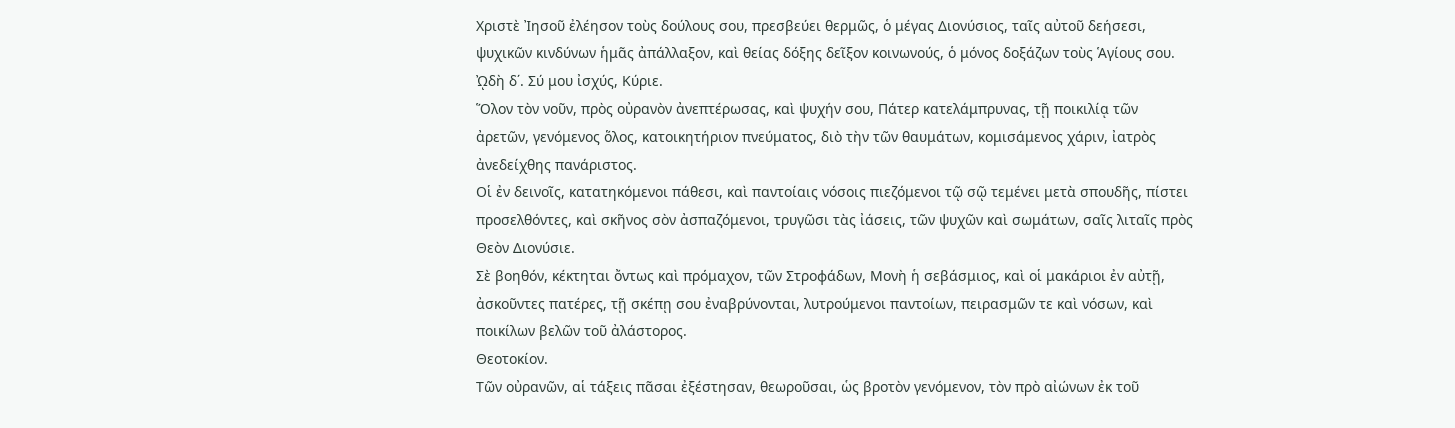Χριστὲ Ἰησοῦ ἐλέησον τοὺς δούλους σου, πρεσβεύει θερμῶς, ὁ μέγας Διονύσιος, ταῖς αὐτοῦ δεήσεσι, ψυχικῶν κινδύνων ἡμᾶς ἀπάλλαξον, καὶ θείας δόξης δεῖξον κοινωνούς, ὁ μόνος δοξάζων τοὺς Ἁγίους σου.
ᾨδὴ δ΄. Σύ μου ἰσχύς, Κύριε.
Ὅλον τὸν νοῦν, πρὸς οὐρανὸν ἀνεπτέρωσας, καὶ ψυχήν σου, Πάτερ κατελάμπρυνας, τῇ ποικιλίᾳ τῶν ἀρετῶν, γενόμενος ὅλος, κατοικητήριον πνεύματος, διὸ τὴν τῶν θαυμάτων, κομισάμενος χάριν, ἰατρὸς ἀνεδείχθης πανάριστος.
Οἱ ἐν δεινοῖς, κατατηκόμενοι πάθεσι, καὶ παντοίαις νόσοις πιεζόμενοι τῷ σῷ τεμένει μετὰ σπουδῆς, πίστει προσελθόντες, καὶ σκῆνος σὸν ἀσπαζόμενοι, τρυγῶσι τὰς ἰάσεις, τῶν ψυχῶν καὶ σωμάτων, σαῖς λιταῖς πρὸς Θεὸν Διονύσιε.
Σὲ βοηθόν, κέκτηται ὄντως καὶ πρόμαχον, τῶν Στροφάδων, Μονὴ ἡ σεβάσμιος, καὶ οἱ μακάριοι ἐν αὐτῇ, ἀσκοῦντες πατέρες, τῇ σκέπῃ σου ἐναβρύνονται, λυτρούμενοι παντοίων, πειρασμῶν τε καὶ νόσων, καὶ ποικίλων βελῶν τοῦ ἀλάστορος.
Θεοτοκίον.
Τῶν οὐρανῶν, αἱ τάξεις πᾶσαι ἐξέστησαν, θεωροῦσαι, ὡς βροτὸν γενόμενον, τὸν πρὸ αἰώνων ἐκ τοῦ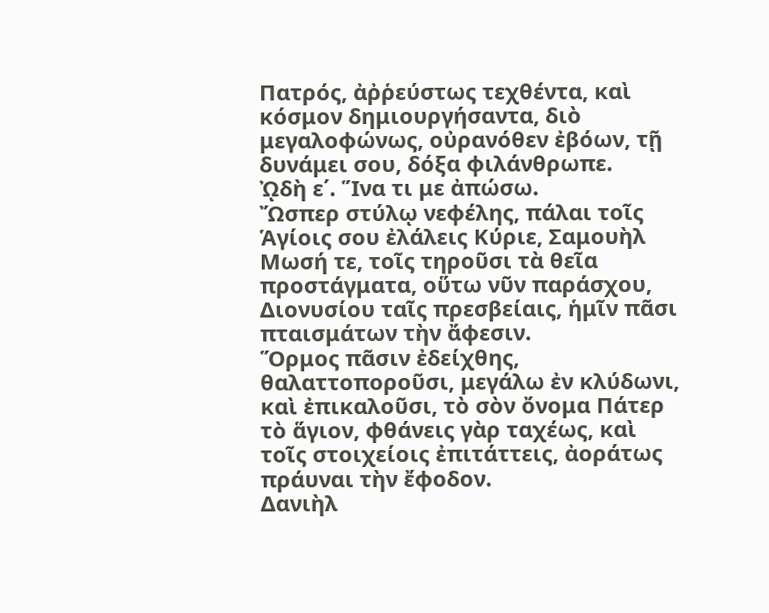Πατρός, ἀῤῥεύστως τεχθέντα, καὶ κόσμον δημιουργήσαντα, διὸ μεγαλοφώνως, οὐρανόθεν ἐβόων, τῇ δυνάμει σου, δόξα φιλάνθρωπε.
ᾨδὴ ε΄. Ἵνα τι με ἀπώσω.
Ὤσπερ στύλῳ νεφέλης, πάλαι τοῖς Ἁγίοις σου ἐλάλεις Κύριε, Σαμουὴλ Μωσή τε, τοῖς τηροῦσι τὰ θεῖα προστάγματα, οὕτω νῦν παράσχου, Διονυσίου ταῖς πρεσβείαις, ἡμῖν πᾶσι πταισμάτων τὴν ἄφεσιν.
Ὅρμος πᾶσιν ἐδείχθης, θαλαττοποροῦσι, μεγάλω ἐν κλύδωνι, καὶ ἐπικαλοῦσι, τὸ σὸν ὄνομα Πάτερ τὸ ἅγιον, φθάνεις γὰρ ταχέως, καὶ τοῖς στοιχείοις ἐπιτάττεις, ἀοράτως πράυναι τὴν ἔφοδον.
Δανιὴλ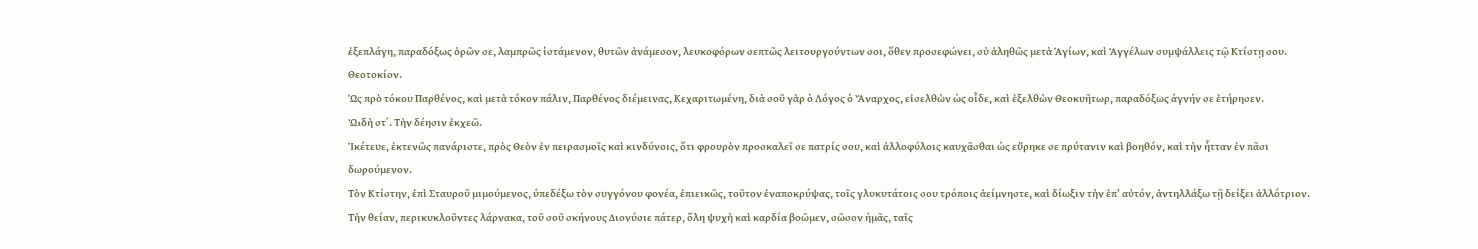ἐξεπλάγη, παραδόξως ὀρῶν σε, λαμπρῶς ἱστάμενον, θυτῶν ἀνάμεσον, λευκοφόρων σεπτῶς λειτουργούντων σοι, ὅθεν προσεφώνει, σὺ ἀληθῶς μετὰ Ἁγίων, καὶ Ἀγγέλων συμψάλλεις τῷ Κτίστῃ σου.
Θεοτοκίον.
Ὡς πρὸ τόκου Παρθένος, καὶ μετὰ τόκον πάλιν, Παρθένος διέμεινας, Κεχαριτωμένη, διὰ σοῦ γὰρ ὁ Λόγος ὁ Ἄναρχος, εἰσελθὼν ὡς οἶδε, καὶ ἐξελθὼν Θεοκυῆτωρ, παραδόξως ἁγνήν σε ἐτήρησεν.
ᾨδὴ στ΄. Τὴν δέησιν ἐκχεῶ.
Ἱκέτευε, ἐκτενῶς πανάριστε, πρὸς Θεὸν ἐν πειρασμοῖς καὶ κινδύνοις, ὅτι φρουρὸν προσκαλεῖ σε πατρίς σου, καὶ ἀλλοφύλοις καυχᾶσθαι ὡς εὔρηκε σε πρύτανιν καὶ βοηθόν, καὶ τὴν ἧτταν ἐν πᾶσι δωρούμενον.
Τὸν Κτίστην, ἐπὶ Σταυροῦ μιμούμενος, ὑπεδέξω τὸν συγγόνου φονέα, ἐπιεικῶς, τοῦτον ἐναποκρύψας, τοῖς γλυκυτάτοις σου τρόποις ἀείμνηστε, καὶ δίωξιν τὴν ἐπ’ αὐτόν, ἀντηλλάξω τῇ δείξει ἀλλότριον.
Τὴν θείαν, περικυκλοῦντες λάρνακα, τοῦ σοῦ σκήνους Διονύσιε πάτερ, ὅλη ψυχὴ καὶ καρδία βοῶμεν, σῶσον ἡμᾶς, ταῖς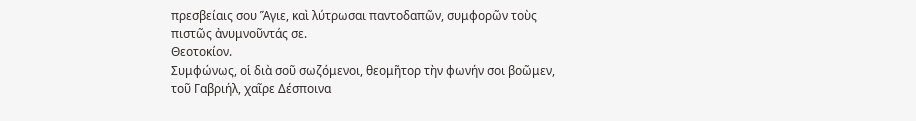πρεσβείαις σου Ἅγιε, καὶ λύτρωσαι παντοδαπῶν, συμφορῶν τοὺς πιστῶς ἀνυμνοῦντάς σε.
Θεοτοκίον.
Συμφώνως, οἱ διὰ σοῦ σωζόμενοι, θεομῆτορ τὴν φωνήν σοι βοῶμεν, τοῦ Γαβριήλ, χαῖρε Δέσποινα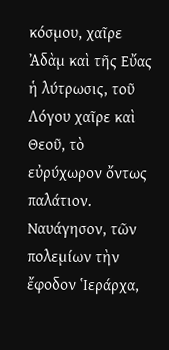κόσμου, χαῖρε Ἀδὰμ καὶ τῆς Εὔας ἡ λύτρωσις, τοῦ Λόγου χαῖρε καὶ Θεοῦ, τὸ εὐρύχωρον ὄντως παλάτιον.
Ναυάγησον, τῶν πολεμίων τὴν ἔφοδον Ἱεράρχα,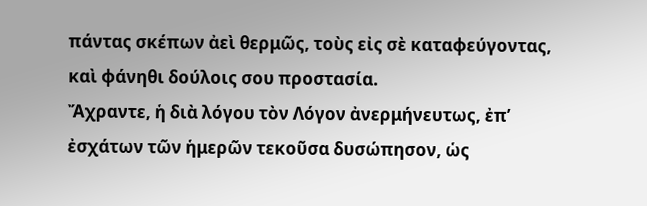πάντας σκέπων ἀεὶ θερμῶς, τοὺς εἰς σὲ καταφεύγοντας, καὶ φάνηθι δούλοις σου προστασία.
Ἄχραντε, ἡ διὰ λόγου τὸν Λόγον ἀνερμήνευτως, ἐπ’ ἐσχάτων τῶν ἡμερῶν τεκοῦσα δυσώπησον, ὡς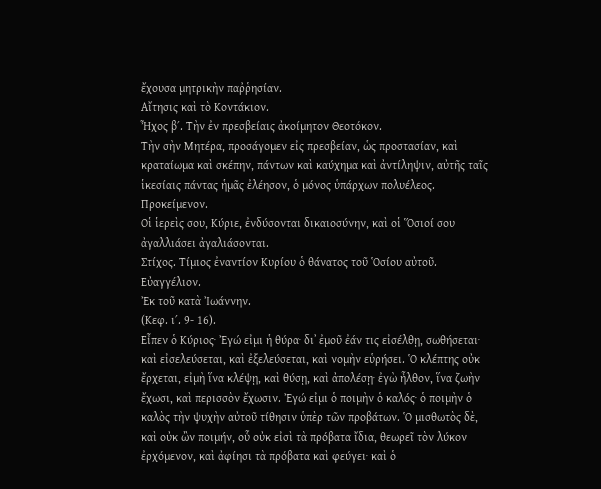ἔχουσα μητρικὴν παῤῥησίαν.
Αἴτησις καὶ τὸ Κοντάκιον.
Ἦχος β΄. Τὴν ἐν πρεσβείαις ἀκοίμητον Θεοτόκον.
Τὴν σὴν Μητέρα, προσάγομεν εἰς πρεσβείαν, ὡς προστασίαν, καὶ κραταίωμα καὶ σκέπην, πάντων καὶ καύχημα καὶ ἀντίληψιν, αὐτῆς ταῖς ἱκεσίαις πάντας ἡμᾶς ἐλέησον, ὁ μόνος ὑπάρχων πολυέλεος.
Προκείμενον.
Οἱ ἱερεὶς σου, Κύριε, ἐνδύσονται δικαιοσύνην, καὶ οἱ Ὅσιοί σου ἀγαλλιάσει ἀγαλιάσονται.
Στίχος. Τίμιος ἐναντίον Κυρίου ὁ θάνατος τοῦ Ὁσίου αὐτοῦ.
Εὐαγγέλιον.
Ἐκ τοῦ κατὰ Ἰωάννην.
(Κεφ. ι΄. 9- 16).
Εἶπεν ὁ Κύριος· Ἐγώ εἰμι ἡ θύρα· δι᾿ ἐμοῦ ἐάν τις εἰσέλθῃ, σωθήσεται· καὶ εἰσελεύσεται, καὶ ἐξελεύσεται, καὶ νομὴν εὑρήσει. Ὁ κλέπτης οὐκ ἔρχεται, εἰμὴ ἵνα κλέψῃ, καὶ θύσῃ, καὶ ἀπολέσῃ· ἐγὼ ἦλθον, ἵνα ζωὴν ἔχωσι, καὶ περισσὸν ἔχωσιν. Ἐγώ εἰμι ὁ ποιμὴν ὁ καλός· ὁ ποιμὴν ὁ καλὸς τὴν ψυχὴν αὐτοῦ τίθησιν ὑπὲρ τῶν προβάτων. Ὁ μισθωτὸς δὲ, καὶ οὐκ ὢν ποιμήν, οὗ οὐκ εἰσὶ τὰ πρόβατα ἴδια, θεωρεῖ τὸν λύκον ἐρχόμενον, καὶ ἀφίησι τὰ πρόβατα καὶ φεύγει· καὶ ὁ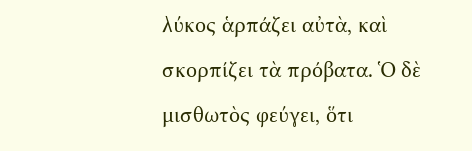λύκος ἁρπάζει αὐτὰ, καὶ σκορπίζει τὰ πρόβατα. Ὁ δὲ μισθωτὸς φεύγει, ὅτι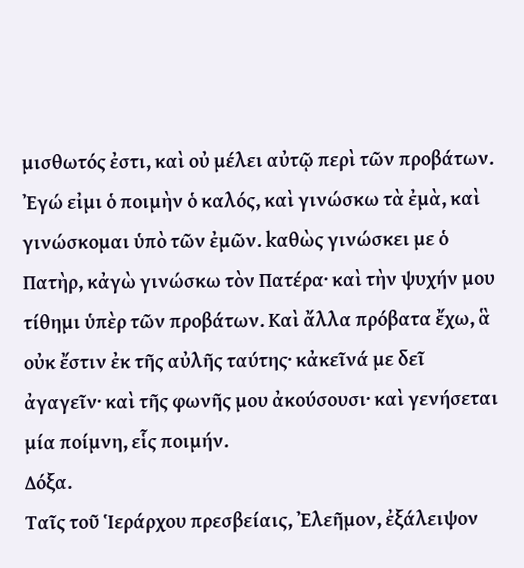μισθωτός ἐστι, καὶ οὐ μέλει αὐτῷ περὶ τῶν προβάτων. Ἐγώ εἰμι ὁ ποιμὴν ὁ καλός, καὶ γινώσκω τὰ ἐμὰ, καὶ γινώσκομαι ὑπὸ τῶν ἐμῶν. kαθὼς γινώσκει με ὁ Πατὴρ, κἀγὼ γινώσκω τὸν Πατέρα· καὶ τὴν ψυχήν μου τίθημι ὑπὲρ τῶν προβάτων. Καὶ ἄλλα πρόβατα ἔχω, ἃ οὐκ ἔστιν ἐκ τῆς αὐλῆς ταύτης· κἀκεῖνά με δεῖ ἀγαγεῖν· καὶ τῆς φωνῆς μου ἀκούσουσι· καὶ γενήσεται μία ποίμνη, εἷς ποιμήν.
Δόξα.
Ταῖς τοῦ Ἱεράρχου πρεσβείαις, Ἐλεῆμον, ἐξάλειψον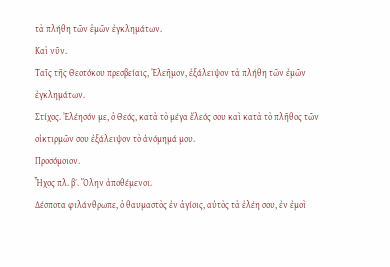τὰ πλήθη τῶν ἑμῶν ἐγκλημάτων.
Καὶ νῦν.
Ταῖς τῆς Θεοτόκου πρεσβείαις, Ἐλεῆμον, ἐξάλειψον τὰ πλήθη τῶν ἐμῶν ἐγκλημάτων.
Στίχος. Ἐλέησόν με, ὁ Θεός, κατὰ τὸ μέγα ἔλεός σου καὶ κατὰ τὸ πλῆθος τῶν οἰκτιρμῶν σου ἐξάλειψον τὸ ἀνόμημά μου.
Προσόμοιον.
Ἦχος πλ. β΄. Ὅλην ἀποθέμενοι.
Δέσποτα φιλάνθρωπε, ὁ θαυμαστὸς ἐν ἁγίοις, αὐτὸς τὰ ἐλέη σου, ἐν ἐμοὶ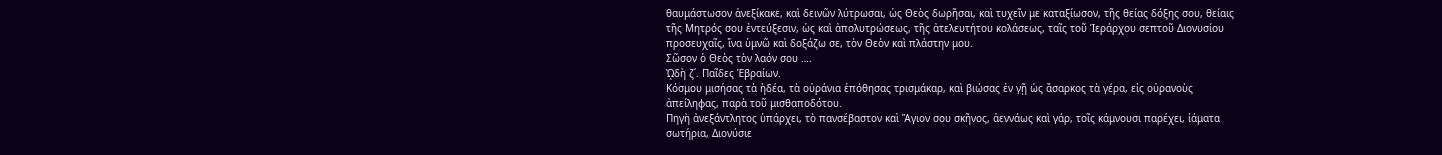θαυμάστωσον ἀνεξίκακε, καὶ δεινῶν λύτρωσαι, ὡς Θεὸς δωρῆσαι, καὶ τυχεῖν με καταξίωσον, τῆς θείας δόξης σου, θείαις τῆς Μητρός σου ἐντεύξεσιν, ὡς καὶ ἀπολυτρώσεως, τῆς ἀτελευτήτου κολάσεως, ταῖς τοῦ Ἱεράρχου σεπτοῦ Διονυσίου προσευχαῖς, ἵνα ὑμνῶ καὶ δοξάζω σε, τὸν Θεὸν καὶ πλάστην μου.
Σῶσον ὁ Θεὸς τὸν λαόν σου ….
ᾨδὴ ζ΄. Παῖδες Ἑβραίων.
Κόσμου μισήσας τὰ ἡδέα, τὰ οὐράνια ἐπόθησας τρισμάκαρ, καὶ βιώσας ἐν γῇ ὡς ἄσαρκος τὰ γέρα, εἰς οὐρανοὺς ἀπείληφας, παρὰ τοῦ μισθαποδότου.
Πηγὴ ἀνεξάντλητος ὑπάρχει, τὸ πανσέβαστον καὶ Ἅγιον σου σκῆνος, ἀεννάως καὶ γάρ, τοῖς κάμνουσι παρέχει, ἰάματα σωτήρια, Διονύσιε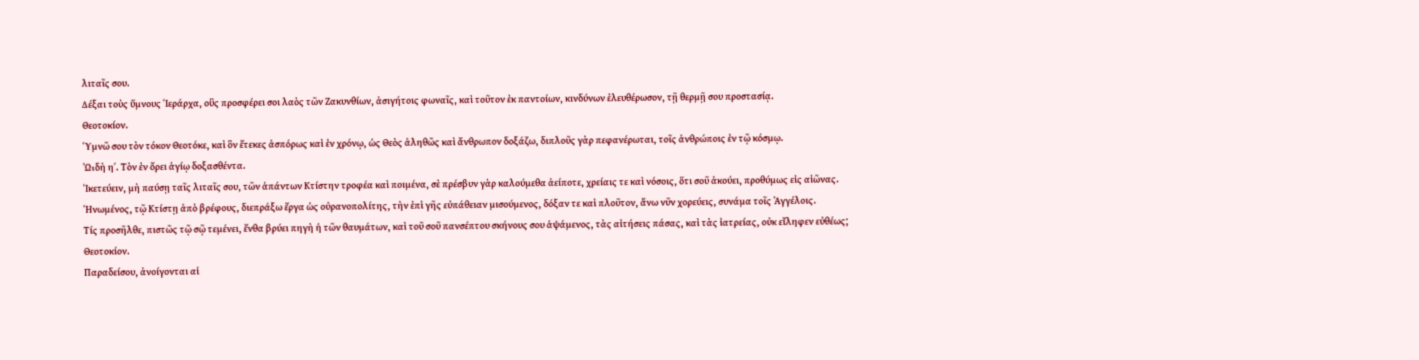λιταῖς σου.
Δέξαι τοὺς ὕμνους Ἱεράρχα, οὓς προσφέρει σοι λαὸς τῶν Ζακυνθίων, ἀσιγήτοις φωναῖς, καὶ τοῦτον ἐκ παντοίων, κινδύνων ἐλευθέρωσον, τῇ θερμῇ σου προστασίᾳ.
Θεοτοκίον.
Ὑμνῶ σου τὸν τόκον Θεοτόκε, καὶ ὃν ἔτεκες ἀσπόρως καὶ ἐν χρόνῳ, ὡς Θεὸς ἀληθῶς καὶ ἄνθρωπον δοξάζω, διπλοῦς γὰρ πεφανέρωται, τοῖς ἀνθρώποις ἐν τῷ κόσμῳ.
ᾨδὴ η΄. Τὸν ἐν ὄρει ἁγίῳ δοξασθέντα.
Ἱκετεύειν, μὴ παύσῃ ταῖς λιταῖς σου, τῶν ἁπάντων Κτίστην τροφέα καὶ ποιμένα, σὲ πρέσβυν γὰρ καλούμεθα ἀείποτε, χρείαις τε καὶ νόσοις, ὅτι σοῦ ἀκούει, προθύμως εἰς αἰῶνας.
Ἡνωμένος, τῷ Κτίστῃ ἀπὸ βρέφους, διεπράξω ἔργα ὡς οὐρανοπολίτης, τὴν ἐπὶ γῆς εὐπάθειαν μισούμενος, δόξαν τε καὶ πλοῦτον, ἄνω νῦν χορεύεις, συνάμα τοῖς Ἀγγέλοις.
Τίς προσῆλθε, πιστῶς τῷ σῷ τεμένει, ἔνθα βρύει πηγὴ ἡ τῶν θαυμάτων, καὶ τοῦ σοῦ πανσέπτου σκήνους σου ἁψάμενος, τὰς αἰτήσεις πάσας, καὶ τὰς ἰατρείας, οὐκ εἴληφεν εὐθέως;
Θεοτοκίον.
Παραδείσου, ἀνοίγονται αἱ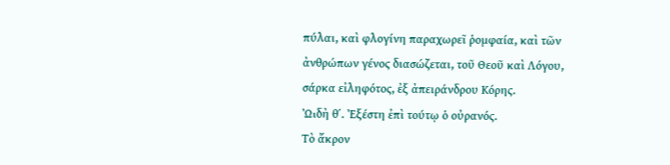πύλαι, καὶ φλογίνη παραχωρεῖ ῥομφαία, καὶ τῶν ἀνθρώπων γένος διασώζεται, τοῦ Θεοῦ καὶ Λόγου, σάρκα εἰληφότος, ἐξ ἀπειράνδρου Κόρης.
ᾨδὴ θ΄. Ἐξέστη ἐπὶ τούτῳ ὁ οὐρανός.
Τὸ ἄκρον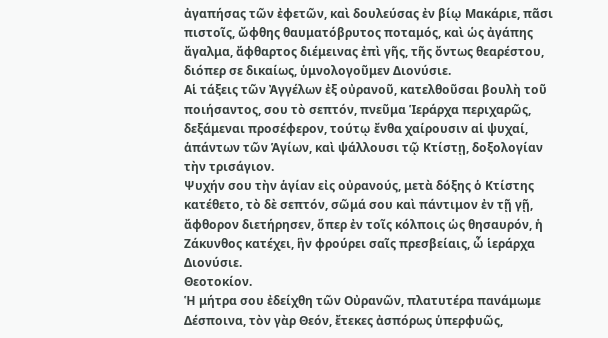ἀγαπήσας τῶν ἐφετῶν, καὶ δουλεύσας ἐν βίῳ Μακάριε, πᾶσι πιστοῖς, ὤφθης θαυματόβρυτος ποταμός, καὶ ὡς ἀγάπης ἄγαλμα, ἄφθαρτος διέμεινας ἐπὶ γῆς, τῆς ὄντως θεαρέστου, διόπερ σε δικαίως, ὑμνολογοῦμεν Διονύσιε.
Αἱ τάξεις τῶν Ἀγγέλων ἐξ οὐρανοῦ, κατελθοῦσαι βουλὴ τοῦ ποιήσαντος, σου τὸ σεπτόν, πνεῦμα Ἱεράρχα περιχαρῶς, δεξάμεναι προσέφερον, τούτῳ ἔνθα χαίρουσιν αἱ ψυχαί, ἁπάντων τῶν Ἁγίων, καὶ ψάλλουσι τῷ Κτίστῃ, δοξολογίαν τὴν τρισάγιον.
Ψυχήν σου τὴν ἁγίαν εἰς οὐρανούς, μετὰ δόξης ὁ Κτίστης κατέθετο, τὸ δὲ σεπτόν, σῶμά σου καὶ πάντιμον ἐν τῇ γῇ, ἄφθορον διετήρησεν, ὅπερ ἐν τοῖς κόλποις ὡς θησαυρόν, ἡ Ζάκυνθος κατέχει, ἣν φρούρει σαῖς πρεσβείαις, ὧ ἱεράρχα Διονύσιε.
Θεοτοκίον.
Ἡ μήτρα σου ἐδείχθη τῶν Οὐρανῶν, πλατυτέρα πανάμωμε Δέσποινα, τὸν γὰρ Θεόν, ἔτεκες ἀσπόρως ὑπερφυῶς,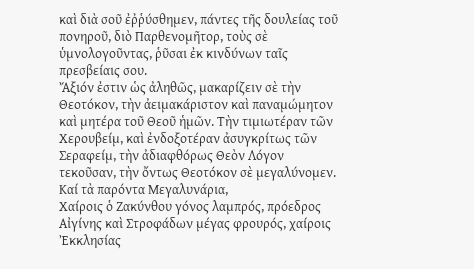καὶ διὰ σοῦ ἐῤῥύσθημεν, πάντες τῆς δουλείας τοῦ πονηροῦ, διὸ Παρθενομῆτορ, τοὺς σὲ ὑμνολογοῦντας, ῥῦσαι ἐκ κινδύνων ταῖς πρεσβείαις σου.
Ἄξιόν ἐστιν ὡς ἀληθῶς, μακαρίζειν σὲ τὴν Θεοτόκον, τὴν ἀειμακάριστον καὶ παναμώμητον καὶ μητέρα τοῦ Θεοῦ ἡμῶν. Τὴν τιμιωτέραν τῶν Χερουβείμ, καὶ ἐνδοξοτέραν ἀσυγκρίτως τῶν Σεραφείμ, τὴν ἀδιαφθόρως Θεὸν Λόγον τεκοῦσαν, τὴν ὄντως Θεοτόκον σὲ μεγαλύνομεν.
Καί τὰ παρόντα Μεγαλυνάρια,
Χαίροις ὁ Ζακύνθου γόνος λαμπρός, πρόεδρος Αἰγίνης καὶ Στροφάδων μέγας φρουρός, χαίροις Ἐκκλησίας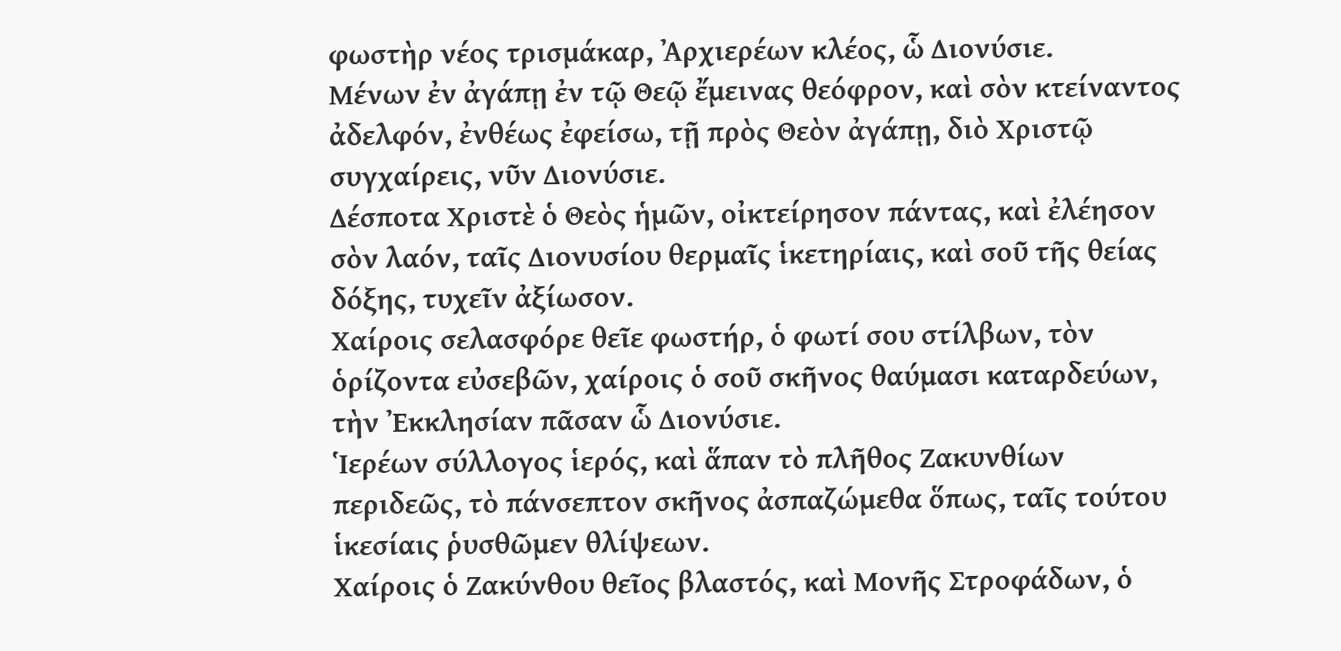φωστὴρ νέος τρισμάκαρ, Ἀρχιερέων κλέος, ὧ Διονύσιε.
Μένων ἐν ἀγάπῃ ἐν τῷ Θεῷ ἔμεινας θεόφρον, καὶ σὸν κτείναντος ἀδελφόν, ἐνθέως ἐφείσω, τῇ πρὸς Θεὸν ἀγάπῃ, διὸ Χριστῷ συγχαίρεις, νῦν Διονύσιε.
Δέσποτα Χριστὲ ὁ Θεὸς ἡμῶν, οἰκτείρησον πάντας, καὶ ἐλέησον σὸν λαόν, ταῖς Διονυσίου θερμαῖς ἱκετηρίαις, καὶ σοῦ τῆς θείας δόξης, τυχεῖν ἀξίωσον.
Χαίροις σελασφόρε θεῖε φωστήρ, ὁ φωτί σου στίλβων, τὸν ὁρίζοντα εὐσεβῶν, χαίροις ὁ σοῦ σκῆνος θαύμασι καταρδεύων, τὴν Ἐκκλησίαν πᾶσαν ὧ Διονύσιε.
Ἱερέων σύλλογος ἱερός, καὶ ἅπαν τὸ πλῆθος Ζακυνθίων περιδεῶς, τὸ πάνσεπτον σκῆνος ἀσπαζώμεθα ὅπως, ταῖς τούτου ἱκεσίαις ῥυσθῶμεν θλίψεων.
Χαίροις ὁ Ζακύνθου θεῖος βλαστός, καὶ Μονῆς Στροφάδων, ὁ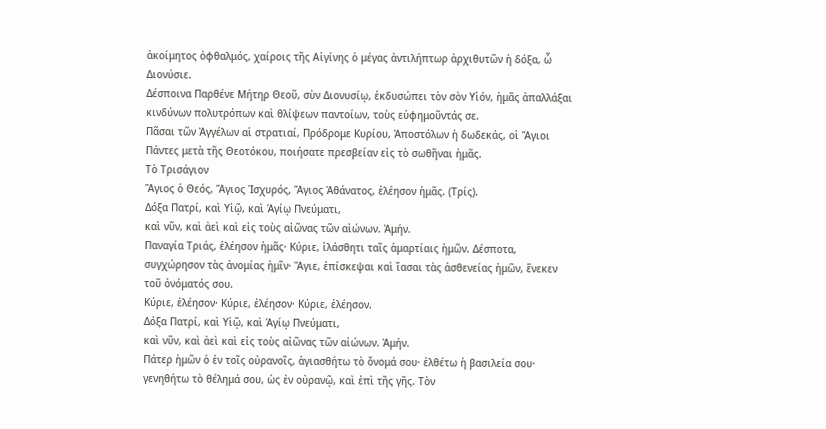ἀκοίμητος ὀφθαλμός, χαίροις τῆς Αἰγίνης ὁ μέγας ἀντιλήπτωρ ἀρχιθυτῶν ἡ δόξα, ὧ Διονύσιε.
Δέσποινα Παρθένε Μήτηρ Θεοῦ, σὺν Διονυσίῳ, ἐκδυσώπει τὸν σὸν Υἱόν, ἡμᾶς ἀπαλλάξαι κινδύνων πολυτρόπων καὶ θλίψεων παντοίων, τοὺς εὐφημοῦντάς σε.
Πᾶσαι τῶν Ἀγγέλων αἱ στρατιαί, Πρόδρομε Κυρίου, Ἀποστόλων ἡ δωδεκάς, οἱ Ἅγιοι Πάντες μετὰ τῆς Θεοτόκου, ποιήσατε πρεσβείαν εἰς τὸ σωθῆναι ἡμᾶς.
Τὸ Τρισάγιον
Ἅγιος ὁ Θεός, Ἅγιος Ἰσχυρός, Ἅγιος Ἀθάνατος, ἐλέησον ἡμᾶς. (Τρίς).
Δόξα Πατρί, καὶ Υἱῷ, καὶ Ἁγίῳ Πνεύματι,
καὶ νῦν, καὶ ἀεὶ καὶ εἰς τοὺς αἰῶνας τῶν αἰώνων. Ἀμήν.
Παναγία Τριάς, ἐλέησον ἡμᾶς· Κύριε, ἱλάσθητι ταῖς ἁμαρτίαις ἡμῶν. Δέσποτα, συγχώρησον τὰς ἀνομίας ἡμῖν· Ἅγιε, ἐπίσκεψαι καὶ ἴασαι τὰς ἀσθενείας ἡμῶν, ἕνεκεν τοῦ ὀνόματός σου.
Κύριε, ἐλέησον· Κύριε, ἐλέησον· Κύριε, ἐλέησον.
Δόξα Πατρί, καὶ Υἱῷ, καὶ Ἁγίῳ Πνεύματι,
καὶ νῦν, καὶ ἀεὶ καὶ εἰς τοὺς αἰῶνας τῶν αἰώνων. Ἀμήν.
Πάτερ ἡμῶν ὁ ἐν τοῖς οὐρανοῖς, ἁγιασθήτω τὸ ὄνομά σου· ἐλθέτω ἡ βασιλεία σου· γενηθήτω τὸ θέλημά σου, ὡς ἐν οὐρανῷ, καὶ ἐπὶ τῆς γῆς. Τὸν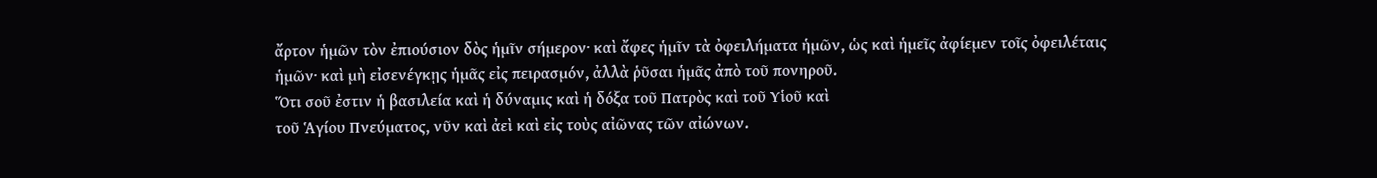ἄρτον ἡμῶν τὸν ἐπιούσιον δὸς ἡμῖν σήμερον· καὶ ἄφες ἡμῖν τὰ ὀφειλήματα ἡμῶν, ὡς καὶ ἡμεῖς ἀφίεμεν τοῖς ὀφειλέταις ἡμῶν· καὶ μὴ εἰσενέγκῃς ἡμᾶς εἰς πειρασμόν, ἀλλὰ ῥῦσαι ἡμᾶς ἀπὸ τοῦ πονηροῦ.
Ὅτι σοῦ ἐστιν ἡ βασιλεία καὶ ἡ δύναμις καὶ ἡ δόξα τοῦ Πατρὸς καὶ τοῦ Υἱοῦ καὶ
τοῦ Ἁγίου Πνεύματος, νῦν καὶ ἀεὶ καὶ εἰς τοὺς αἰῶνας τῶν αἰώνων.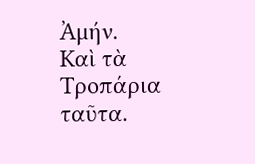Ἀμήν.
Καὶ τὰ Τροπάρια ταῦτα.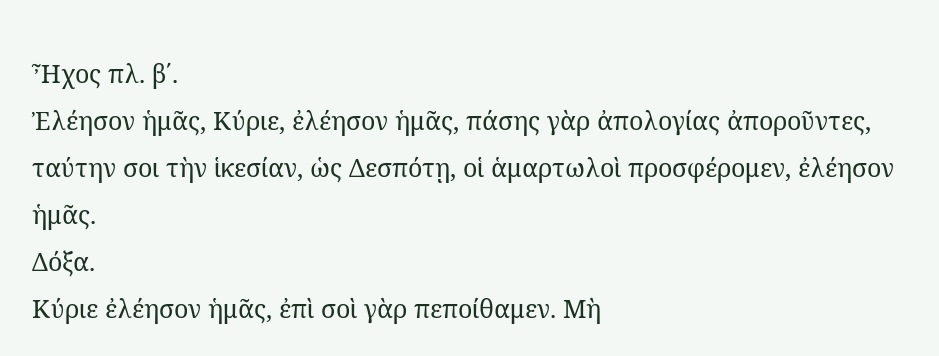Ἦχος πλ. β΄.
Ἐλέησον ἡμᾶς, Κύριε, ἐλέησον ἡμᾶς, πάσης γὰρ ἀπολογίας ἀποροῦντες, ταύτην σοι τὴν ἱκεσίαν, ὡς Δεσπότῃ, οἱ ἁμαρτωλοὶ προσφέρομεν, ἐλέησον ἡμᾶς.
Δόξα.
Κύριε ἐλέησον ἡμᾶς, ἐπὶ σοὶ γὰρ πεποίθαμεν. Μὴ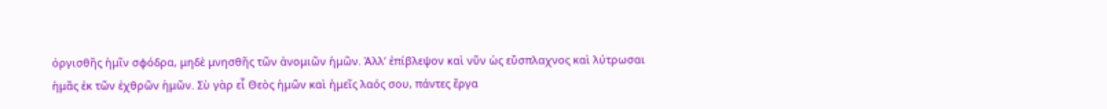ὀργισθῆς ἡμῖν σφόδρα, μηδὲ μνησθῆς τῶν ἀνομιῶν ἡμῶν. Ἀλλ’ ἐπίβλεψον καὶ νῦν ὡς εὔσπλαχνος καὶ λύτρωσαι ἡμᾶς ἐκ τῶν ἐχθρῶν ἡμῶν. Σὺ γὰρ εἶ Θεὸς ἡμῶν καὶ ἡμεῖς λαός σου, πάντες ἔργα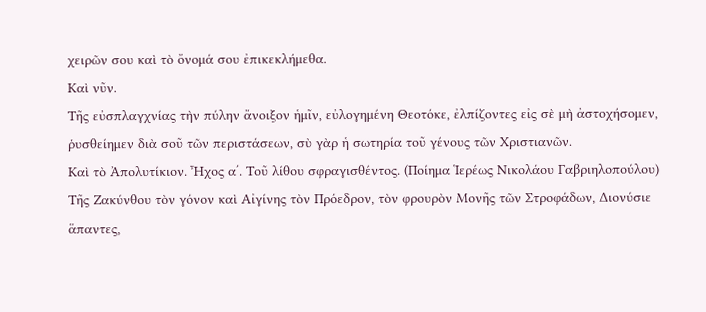χειρῶν σου καὶ τὸ ὄνομά σου ἐπικεκλήμεθα.
Καὶ νῦν.
Τῆς εὐσπλαγχνίας τὴν πύλην ἄνοιξον ἡμῖν, εὐλογημένη Θεοτόκε, ἐλπίζοντες εἰς σὲ μὴ ἀστοχήσομεν, ῥυσθείημεν διὰ σοῦ τῶν περιστάσεων, σὺ γὰρ ἡ σωτηρία τοῦ γένους τῶν Χριστιανῶν.
Καὶ τὸ Ἀπολυτίκιον. Ἦχος α΄. Τοῦ λίθου σφραγισθέντος. (Ποίημα Ἱερέως Νικολάου Γαβριηλοπούλου)
Τῆς Ζακύνθου τὸν γόνον καὶ Αἰγίνης τὸν Πρόεδρον, τὸν φρουρὸν Μονῆς τῶν Στροφάδων, Διονύσιε ἅπαντες,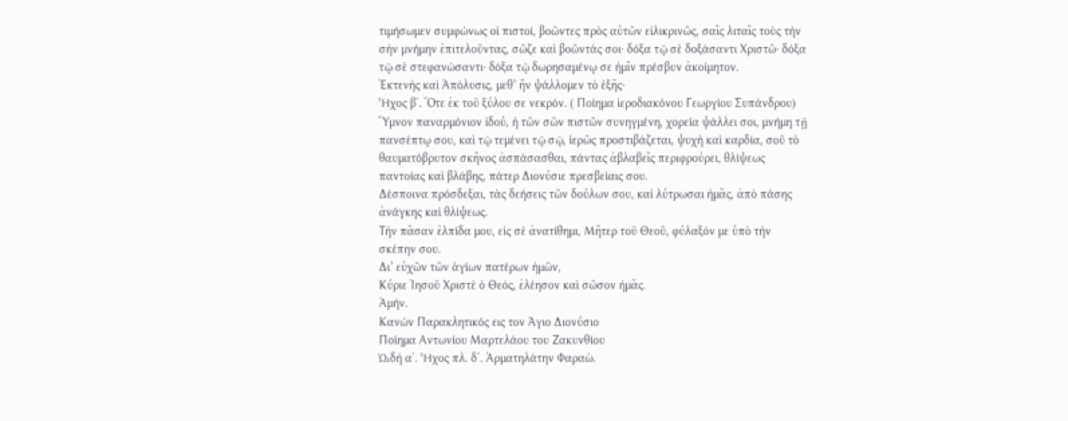τιμήσωμεν συμφώνως οἱ πιστοί, βοῶντες πρὸς αὑτῶν εἰλικρινῶς, σαῖς λιταῖς τοὺς τὴν σὴν μνήμην ἐπιτελοῦντας, σῶζε καὶ βοῶντάς σοι· δόξα τῷ σὲ δοξάσαντι Χριστῶ· δόξα τῷ σὲ στεφανώσαντι· δόξα τῷ δωρησαμένῳ σε ἡμῖν πρέσβυν ἀκοίμητον.
Ἐκτενὴς καὶ Ἀπόλυσις, μεθ’ ἣν ψάλλομεν τὸ ἑξῆς·
Ἦχος β΄. Ὅτε ἐκ τοῦ ξύλου σε νεκρόν. ( Ποίημα ἱεροδιακόνου Γεωργίου Συπάνδρου)
Ὕμνον παναρμόνιον ἰδού, ἡ τῶν σῶν πιστῶν συνηγμένη, χορεία ψάλλει σοι, μνήμη τῇ πανσέπτῳ σου, καὶ τῷ τεμένει τῷ σῷ, ἱερῶς προστιβάζεται, ψυχὴ καὶ καρδία, σοῦ τὸ θαυματόβρυτον σκῆνος ἀσπάσασθαι, πάντας ἀβλαβεῖς περιφρούρει, θλίψεως παντοίας καὶ βλάβης, πάτερ Διονύσιε πρεσβείαις σου.
Δέσποινα πρόσδεξαι, τὰς δεήσεις τῶν δούλων σου, καὶ λύτρωσαι ἡμᾶς, ἀπὸ πάσης ἀνάγκης καὶ θλίψεως.
Τὴν πᾶσαν ἐλπίδα μου, εἰς σὲ ἀνατίθημι, Μῆτερ τοῦ Θεοῦ, φύλαξόν με ὑπὸ τὴν σκέπην σου.
Δι’ εὐχῶν τῶν ἁγίων πατέρων ἡμῶν,
Κύριε Ἰησοῦ Χριστὲ ὁ Θεός, ἐλέησον καὶ σῶσον ἡμᾶς.
Ἀμήν.
Κανών Παρακλητικός εις τον Άγιο Διονύσιο
Ποίημα Αντωνίου Μαρτελάου του Ζακυνθίου
ᾨδὴ α΄. Ἦχος πλ. δ΄. Ἁρματηλάτην Φαραὼ.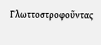Γλωττοστροφοῦντας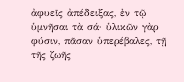ἀφυεῖς ἀπέδειξας, ἐν τῷ ὑμνῆσαι τὰ σά· ὑλικῶν γὰρ φύσιν, πᾶσαν ὑπερέβαλες, τῇ τῆς ζωῆς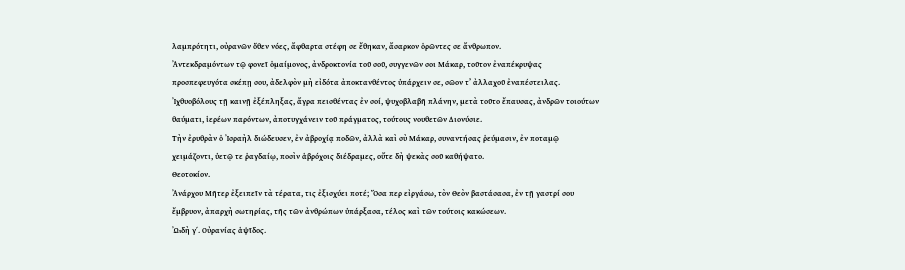λαμπρότητι, οὐρανῶν ὅθεν νόες, ἄφθαρτα στέφη σε ἔθηκαν, ἄσαρκον ὁρῶντες σε ἄνθρωπον.
Ἀντεκδραμόντων τῷ φονεῖ ὁμαίμονος, ἀνδροκτονία τοῦ σοῦ, συγγενῶν σοι Μάκαρ, τοῦτον ἐναπέκρυψας προσπεφευγότα σκέπῃ σου, ἀδελφὸν μὴ εἰδότα ἀποκτανθέντος ὑπάρχειν σε, σῶον τ’ ἀλλαχοῦ ἐναπέστειλας.
Ἰχθυοβόλους τῇ καινῇ ἐξέπληξας, ἄγρα πεισθέντας ἐν σοί, ψυχοβλαβῆ πλάνην, μετὰ τοῦτο ἔπαυσας, ἀνδρῶν τοιούτων θαύματι, ἱερέων παρόντων, ἀποτυγχάνειν τοῦ πράγματος, τούτους νουθετῶν Διονύσιε.
Τὴν ἐρυθρὰν ὁ Ἰσραὴλ διώδευσεν, ἐν ἀβροχίᾳ ποδῶν, ἀλλὰ καὶ σὺ Μάκαρ, συναντήσας ῥεύμασιν, ἐν ποταμῷ χειμάζοντι, ὑετῷ τε ῥαγδαίῳ, ποσὶν ἁβρόχοις διέδραμες, οὔτε δὴ ψεκὰς σοῦ καθήψατο.
Θεοτοκίον.
Ἀνάρχου Μῆτερ ἐξειπεῖν τὰ τέρατα, τις ἐξισχύει ποτέ; Ὅσα περ εἰργάσω, τὸν Θεὸν βαστάσασα, ἐν τῇ γαστρί σου ἔμβρυον, ἀπαρχὴ σωτηρίας, τῆς τῶν ἀνθρώπων ὑπάρξασα, τέλος καὶ τῶν τούτοις κακώσεων.
ᾨδὴ γ΄. Οὐρανίας ἁψῖδος.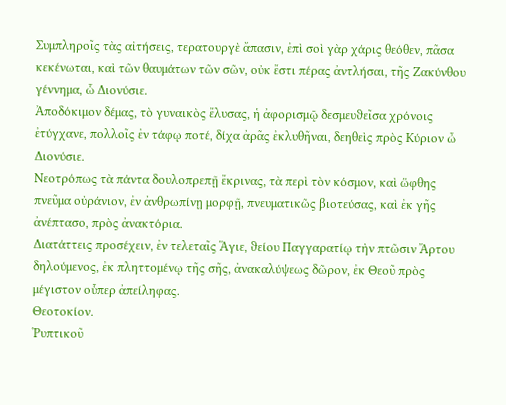Συμπληροῖς τὰς αἰτήσεις, τερατουργὲ ἄπασιν, ἐπὶ σοὶ γὰρ χάρις θεόθεν, πᾶσα κεκένωται, καὶ τῶν θαυμάτων τῶν σῶν, οὐκ ἔστι πέρας ἀντλήσαι, τῆς Ζακύνθου γέννημα, ὧ Διονύσιε.
Ἀποδόκιμον δέμας, τὸ γυναικὸς ἔλυσας, ἡ ἀφορισμῷ δεσμευϑεῖσα χρόνοις ἐτύγχανε, πολλοῖς ἐν τάφῳ ποτέ, δίχα ἀρᾶς ἐκλυθῆναι, δεηθεὶς πρὸς Κύριον ὦ Διονύσιε.
Νεοτρόπως τὰ πάντα δουλοπρεπῇ ἔκρινας, τὰ περὶ τὸν κόσμον, καὶ ὥφθης πνεῦμα οὐράνιον, ἐν ἀνθρωπίνῃ μορφῇ, πνευματικῶς βιοτεύσας, καὶ ἐκ γῆς ἀνέπτασο, πρὸς ἀνακτόρια.
Διατάττεις προσέχειν, ἐν τελεταῖς Ἅγιε, ϑείου Παγγαρατίῳ τὴν πτῶσιν Ἄρτου δηλούμενος, ἐκ πληττομένῳ τῆς σῆς, ἀνακαλύψεως δῶρον, ἐκ Θεοῦ πρὸς μέγιστον οὗπερ ἀπείληφας.
Θεοτοκίον.
Ῥυπτικοῦ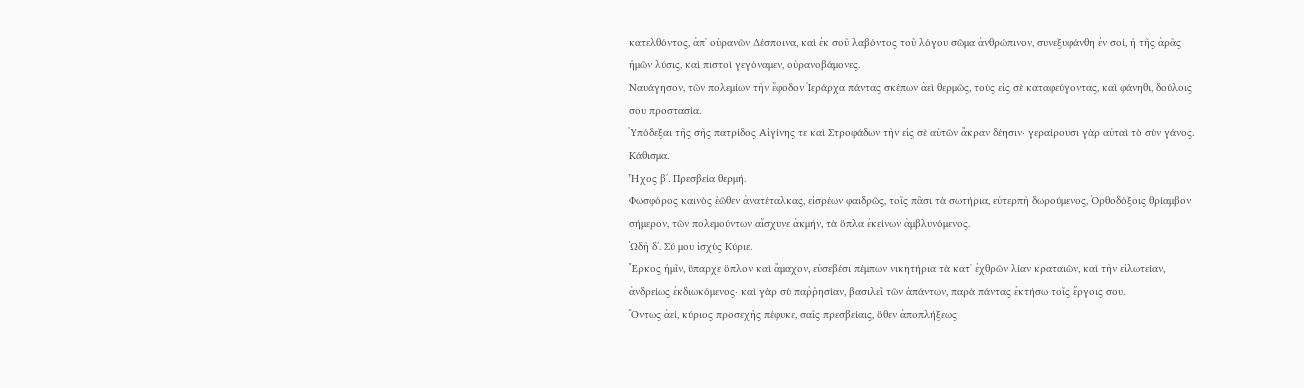κατελθόντος, ἀπ᾽ οὐρανῶν Δέσποινα, καὶ ἐκ σοῦ λαβόντος τοῦ λόγου σῶμα ἀνθρώπινον, συνεξυφάνθη ἐν σοί, ἡ τῆς ἀρᾶς ἡμῶν λύσις, καὶ πιστοὶ γεγόναμεν, οὐρανοβάμονες.
Ναυάγησον, τῶν πολεμίων τὴν ἔφοδον Ἱεράρχα πάντας σκέπων ἀεὶ θερμῶς, τοὺς εἰς σὲ καταφεύγοντας, καὶ φάνηθι, δούλοις σου προστασία.
Ὑπόδεξαι τῆς σῆς πατρίδος Αἰγίνης τε καὶ Στροφάδων τὴν εἰς σὲ αὐτῶν ἄκραν δέησιν· γεραίρουσι γὰρ αὐταὶ τὸ σὺν γάνος.
Κάθισμα.
Ἦχος β΄. Πρεσβεία θερμή.
Φωσφόρος καινὸς ἑῶθεν ἀνατέταλκας, εἰσρέων φαιδρῶς, τοῖς πᾶσι τὰ σωτήρια, εὐτερπὴ δωρούμενος, Ὀρθοδόξοις θρίαμβον σήμερον, τῶν πολεμούντων αἴσχυνε ἀκμήν, τὰ ὅπλα ἐκείνων ἀμβλυνόμενος.
Ὡδὴ δ΄. Σύ μου ἰσχὺς Κύριε.
Ἔρκος ἡμῖν, ὕπαρχε ὅπλον καὶ ἄμαχον, εὐσεβέσι πέμπων νικητήρια τὰ κατ᾽ ἐχθρῶν λίαν κραταιῶν, καὶ τὴν εἰλωτείαν, ἀνδρείως ἐκδιωκόμενος· καὶ γὰρ σὺ παῤῥησίαν, βασιλεῖ τῶν ἁπάντων, παρὰ πάντας ἐκτήσω τοῖς ἔργοις σου.
Ὄντως ἀεί, κύριος προσεχὴς πέφυκε, σαῖς πρεσβείαις, ὅθεν ἀποπλήξεως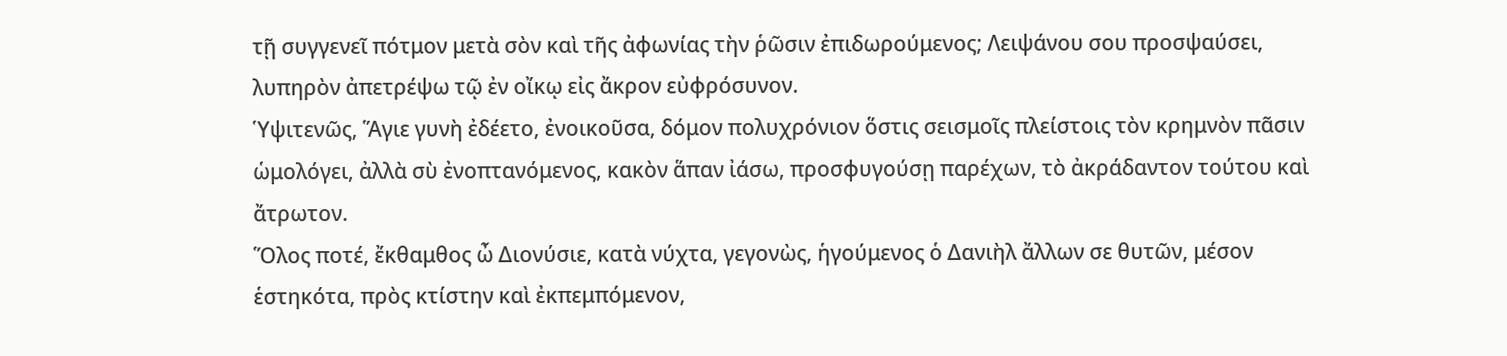τῇ συγγενεῖ πότμον μετὰ σὸν καὶ τῆς ἀφωνίας τὴν ῥῶσιν ἐπιδωρούμενος; Λειψάνου σου προσψαύσει, λυπηρὸν ἀπετρέψω τῷ ἐν οἴκῳ εἰς ἄκρον εὐφρόσυνον.
Ὑψιτενῶς, Ἅγιε γυνὴ ἐδέετο, ἐνοικοῦσα, δόμον πολυχρόνιον ὅστις σεισμοῖς πλείστοις τὸν κρημνὸν πᾶσιν ὡμολόγει, ἀλλὰ σὺ ἐνοπτανόμενος, κακὸν ἅπαν ἰάσω, προσφυγούσῃ παρέχων, τὸ ἀκράδαντον τούτου καὶ ἄτρωτον.
Ὅλος ποτέ, ἔκθαμθος ὦ Διονύσιε, κατὰ νύχτα, γεγονὼς, ἡγούμενος ὁ Δανιὴλ ἄλλων σε θυτῶν, μέσον ἑστηκότα, πρὸς κτίστην καὶ ἐκπεμπόμενον,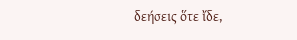δεήσεις ὅτε ἴδε,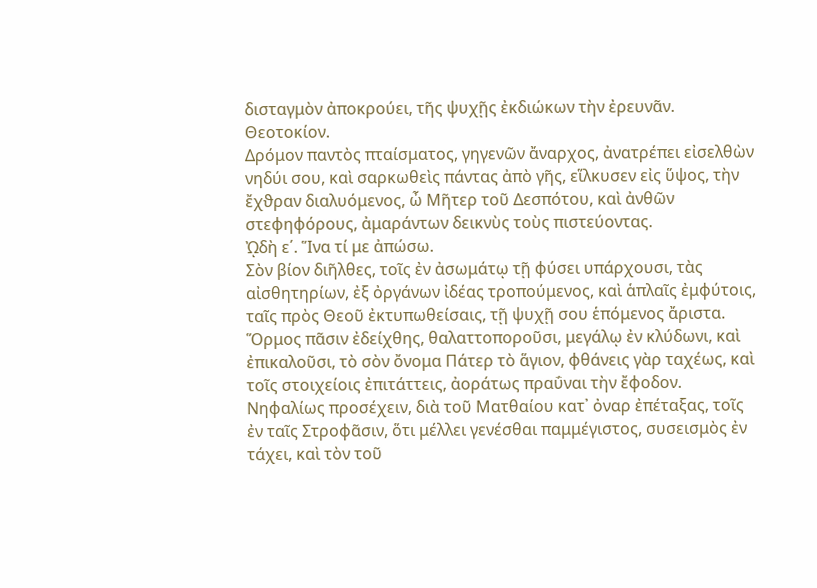δισταγμὸν ἀποκρούει, τῆς ψυχῇς ἐκδιώκων τὴν ἐρευνᾶν.
Θεοτοκίον.
Δρόμον παντὸς πταίσματος, γηγενῶν ἄναρχος, ἀνατρέπει εἰσελθὼν νηδύι σου, καὶ σαρκωθεὶς πάντας ἀπὸ γῆς, εἵλκυσεν εἰς ὕψος, τὴν ἔχϑραν διαλυόμενος, ὦ Μῆτερ τοῦ Δεσπότου, καὶ ἀνθῶν στεφηφόρους, ἀμαράντων δεικνὺς τοὺς πιστεύοντας.
ᾨδὴ ε΄. Ἵνα τί με ἀπώσω.
Σὸν βίον διῆλθες, τοῖς ἐν ἀσωμάτῳ τῇ φύσει υπάρχουσι, τὰς αἰσθητηρίων, ἐξ ὀργάνων ἰδέας τροπούμενος, καὶ ἁπλαῖς ἐμφύτοις, ταῖς πρὸς Θεοῦ ἐκτυπωθείσαις, τῇ ψυχῇ σου ἑπόμενος ἄριστα.
Ὅρμος πᾶσιν ἐδείχθης, θαλαττοποροῦσι, μεγάλῳ ἐν κλύδωνι, καὶ ἐπικαλοῦσι, τὸ σὸν ὄνομα Πάτερ τὸ ἅγιον, φθάνεις γὰρ ταχέως, καὶ τοῖς στοιχείοις ἐπιτάττεις, ἀοράτως πραΰναι τὴν ἔφοδον.
Νηφαλίως προσέχειν, διὰ τοῦ Ματθαίου κατ᾽ ὀναρ ἐπέταξας, τοῖς ἐν ταῖς Στροφᾶσιν, ὅτι μέλλει γενέσθαι παμμέγιστος, συσεισμὸς ἐν τάχει, καὶ τὸν τοῦ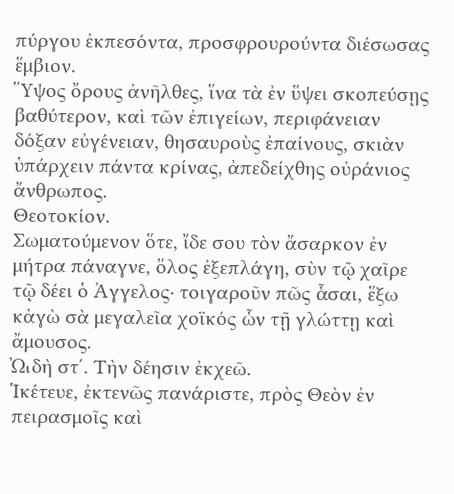πύργου ἐκπεσόντα, προσφρουρούντα διέσωσας ἕμβιον.
Ὕψος ὄρους ἀνῆλθες, ἵνα τὰ ἐν ὕψει σκοπεύσῃς βαθύτερον, καὶ τῶν ἐπιγείων, περιφάνειαν δόξαν εὐγένειαν, θησαυροὺς ἐπαίνους, σκιὰν ὑπάρχειν πάντα κρίνας, ἀπεδείχθης οὐράνιος ἄνθρωπος.
Θεοτοκίον.
Σωματούμενον ὅτε, ἴδε σου τὸν ἄσαρκον ἐν μήτρα πάναγνε, ὅλος ἐξεπλάγη, σὺν τῷ χαῖρε τῷ δέει ὁ Ἀγγελος· τοιγαροῦν πῶς ἇσαι, ἕξω κἀγὼ σὰ μεγαλεῖα χοϊκός ὧν τῇ γλώττῃ καὶ ἄμουσος.
ᾨδὴ στ΄. Τὴν δέησιν ἐκχεῶ.
Ἱκέτευε, ἐκτενῶς πανάριστε, πρὸς Θεὸν ἐν πειρασμοῖς καὶ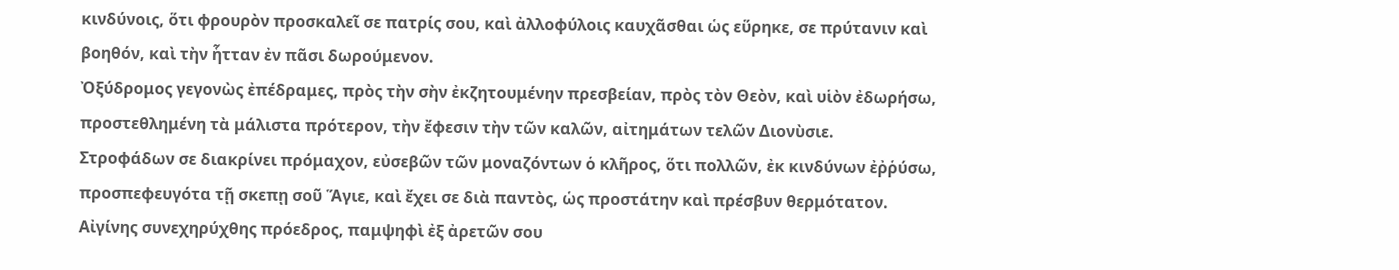κινδύνοις, ὅτι φρουρὸν προσκαλεῖ σε πατρίς σου, καὶ ἀλλοφύλοις καυχᾶσθαι ὡς εὕρηκε, σε πρύτανιν καὶ βοηθόν, καὶ τὴν ἧτταν ἐν πᾶσι δωρούμενον.
Ὀξύδρομος γεγονὼς ἐπέδραμες, πρὸς τὴν σὴν ἐκζητουμένην πρεσβείαν, πρὸς τὸν Θεὸν, καὶ υἱὸν ἐδωρήσω, προστεθλημένη τὰ μάλιστα πρότερον, τὴν ἔφεσιν τὴν τῶν καλῶν, αἰτημάτων τελῶν Διονὺσιε.
Στροφάδων σε διακρίνει πρόμαχον, εὐσεβῶν τῶν μοναζόντων ὁ κλῆρος, ὅτι πολλῶν, ἐκ κινδύνων ἐῤῥύσω, προσπεφευγότα τῇ σκεπῃ σοῦ Ἅγιε, καὶ ἔχει σε διὰ παντὸς, ὡς προστάτην καὶ πρέσβυν θερμότατον.
Αἰγίνης συνεχηρύχθης πρόεδρος, παμψηφὶ ἐξ ἀρετῶν σου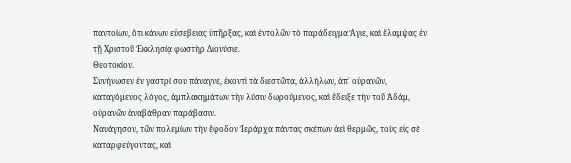παντοίων, ὅτι κάνων εὐσεβειας ὑπῆρξας, καὶ ἐντολῶν τὸ παράδειγμα Ἅγιε, καὶ ἔλαμψας ἐν τῇ Χριστοῦ Ἐκκλησίᾳ φωστὴρ Διονύσιε.
Θεοτοκίον.
Συνήνωσεν ἐν γαστρί σου πάναγνε, ἑκοντὶ τὰ διεστῶτα, ἀλλήλων, ἀπ᾿ οὐρανῶν, καταγόμενος λόγος, ἀμπλακημάτων τὴν λύσιν δωρούμενος, καὶ ἔδειξε τὴν τοῦ Ἀδάμ, οὐρανῶν ἀναβάθραν παράβασιν.
Ναυάγησον, τῶν πολεμίων τὴν ἔφοδον Ἱεράρχα πάντας σκέπων ἀεὶ θερμῶς, τοὺς εἰς σὲ καταρφεύγοντας, καὶ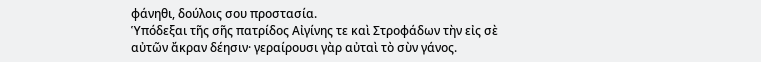φάνηθι, δούλοις σου προστασία.
Ὑπόδεξαι τῆς σῆς πατρίδος Αἰγίνης τε καὶ Στροφάδων τὴν εἰς σὲ αὐτῶν ἄκραν δέησιν· γεραίρουσι γὰρ αὐταὶ τὸ σὺν γάνος.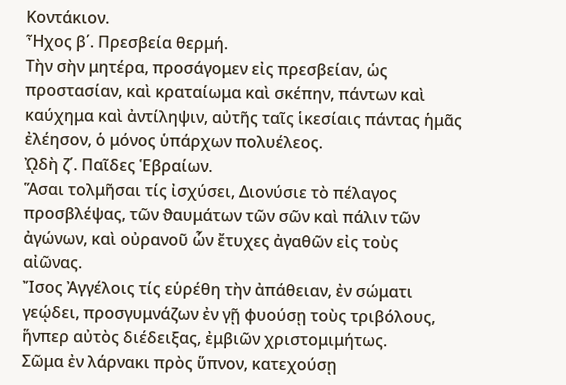Κοντάκιον.
Ἦχος β΄. Πρεσβεία θερμή.
Τὴν σὴν μητέρα, προσάγομεν εἰς πρεσβείαν, ὡς προστασίαν, καὶ κραταίωμα καὶ σκέπην, πάντων καὶ καύχημα καὶ ἀντίληψιν, αὐτῆς ταῖς ἱκεσίαις πάντας ἡμᾶς ἐλέησον, ὁ μόνος ὑπάρχων πολυέλεος.
ᾨδὴ ζ΄. Παῖδες Ἑβραίων.
Ἅσαι τολμῆσαι τίς ἰσχύσει, Διονύσιε τὸ πέλαγος προσβλέψας, τῶν ϑαυμάτων τῶν σῶν καὶ πάλιν τῶν ἀγώνων, καὶ οὐρανοῦ ὧν ἔτυχες ἀγαθῶν εἰς τοὺς αἰῶνας.
Ἴσος Ἀγγέλοις τίς εὑρέθη τὴν ἀπάθειαν, ἐν σώματι γεῴδει, προσγυμνάζων ἐν γῇ φυούσῃ τοὺς τριβόλους, ἥνπερ αὐτὸς διέδειξας, ἐμβιῶν χριστομιμήτως.
Σῶμα ἐν λάρνακι πρὸς ὕπνον, κατεχούσῃ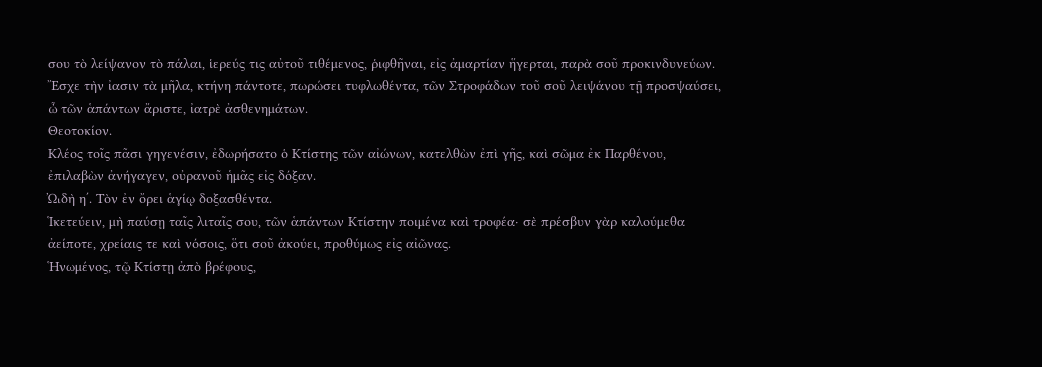σου τὸ λείψανον τὸ πάλαι, ἱερεύς τις αὐτοῦ τιθέμενος, ῥιφθῆναι, εἰς ἀμαρτίαν ἥγερται, παρὰ σοῦ προκινδυνεύων.
Ἔσχε τὴν ἰασιν τὰ μῆλα, κτήνη πάντοτε, πωρώσει τυφλωθέντα, τῶν Στροφάδων τοῦ σοῦ λειψάνου τῇ προσψαύσει, ὦ τῶν ἁπάντων ἄριστε, ἰατρὲ ἀσθενημάτων.
Θεοτοκίον.
Κλέος τοῖς πᾶσι γηγενέσιν, ἐδωρήσατο ὁ Κτίστης τῶν αἰώνων, κατελθὼν ἐπὶ γῆς, καὶ σῶμα ἐκ Παρθένου, ἐπιλαβὼν ἀνήγαγεν, οὐρανοῦ ἡμᾶς εἰς δόξαν.
ᾨδὴ η΄. Τὸν ἐν ὄρει ἁγίῳ δοξασθέντα.
Ἱκετεύειν, μὴ παύσῃ ταῖς λιταῖς σου, τῶν ἁπάντων Κτίστην ποιμένα καὶ τροφέα· σὲ πρέσβυν γὰρ καλούμεθα ἀείποτε, χρείαις τε καὶ νόσοις, ὅτι σοῦ ἀκούει, προθύμως εἰς αἰῶνας.
Ἡνωμένος, τῷ Κτίστῃ ἀπὸ βρέφους,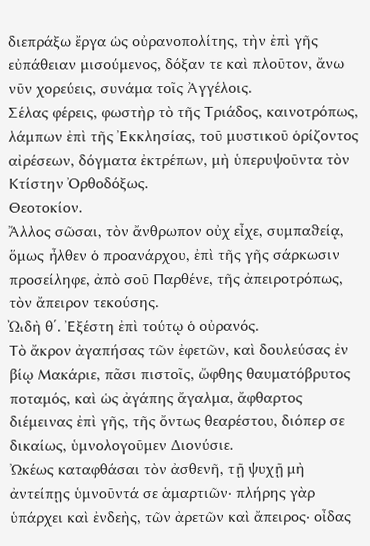διεπράξω ἔργα ὡς οὐρανοπολίτης, τὴν ἐπὶ γῆς εὐπάθειαν μισούμενος, δόξαν τε καὶ πλοῦτον, ἄνω νῦν χορεύεις, συνάμα τοῖς Ἀγγέλοις.
Σέλας φέρεις, φωστὴρ τὸ τῆς Τριάδος, καινοτρόπως, λάμπων ἐπὶ τῆς Ἐκκλησίας, τοῦ μυστικοῦ ὁρίζοντος αἰρέσεων, δόγματα ἐκτρέπων, μὴ ὑπερυψοῦντα τὸν Κτίστην Ὀρθοδόξως.
Θεοτοκίον.
Ἄλλος σῶσαι, τὸν ἄνθρωπον οὐχ εἶχε, συμπαϑείᾳ, ὅμως ἦλθεν ὁ προανάρχου, ἐπὶ τῆς γῆς σάρκωσιν προσείληφε, ἀπὸ σοῦ Παρθένε, τῆς ἀπειροτρόπως, τὸν ἄπειρον τεκούσης.
ᾨδὴ θ΄. Ἐξέστη ἐπὶ τούτῳ ὁ οὐρανός.
Τὸ ἄκρον ἀγαπήσας τῶν ἐφετῶν, καὶ δουλεύσας ἐν βίῳ Μακάριε, πᾶσι πιστοῖς, ὤφθης θαυματόβρυτος ποταμός, καὶ ὡς ἀγάπης ἄγαλμα, ἄφθαρτος διέμεινας ἐπὶ γῆς, τῆς ὄντως θεαρέστου, διόπερ σε δικαίως, ὑμνολογοῦμεν Διονύσιε.
Ὠκέως καταφθάσαι τὸν ἀσθενῆ, τῇ ψυχῇ μὴ ἀντείπῃς ὑμνοῦντά σε ἁμαρτιῶν· πλήρης γὰρ ὑπάρχει καὶ ἐνδεὴς, τῶν ἀρετῶν καὶ ἄπειρος· οἶδας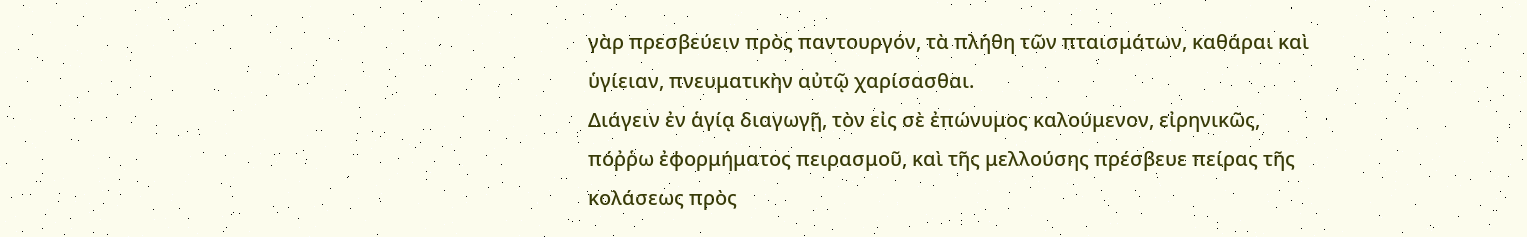γὰρ πρεσβεύειν πρὸς παντουργόν, τὰ πλήθη τῶν πταισμάτων, καθάραι καὶ ὑγίειαν, πνευματικὴν αὐτῷ χαρίσασθαι.
Διάγειν ἐν ἁγίᾳ διαγωγῇ, τὸν εἰς σὲ ἐπώνυμος καλούμενον, εἰρηνικῶς, πόῤῥω ἐφορμήματος πειρασμοῦ, καὶ τῆς μελλούσης πρέσβευε πείρας τῆς κολάσεως πρὸς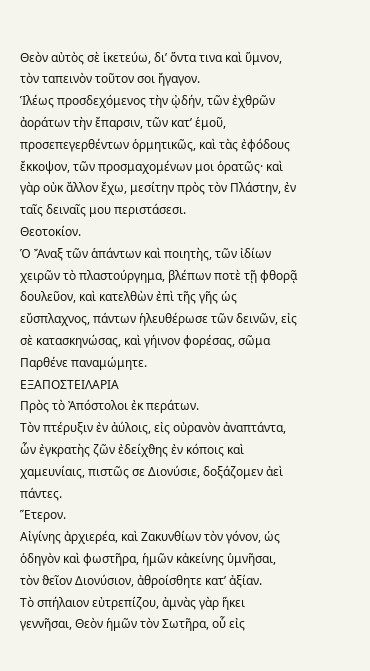Θεὸν αὐτὸς σὲ ἱκετεύω, δι’ ὅντα τινα καὶ ὕμνον, τὸν ταπεινὸν τοῦτον σοι ἤγαγον.
Ἱλέως προσδεχόμενος τὴν ᾠδήν, τῶν ἐχθρῶν ἀοράτων τὴν ἔπαρσιν, τῶν κατ’ ἑμοῦ, προσεπεγερθέντων ὁρμητικῶς, καὶ τὰς ἐφόδους ἔκκοψον, τῶν προσμαχομένων μοι ὁρατῶς· καὶ γὰρ οὐκ ἄλλον ἔχω, μεσίτην πρὸς τὸν Πλάστην, ἐν ταῖς δειναῖς μου περιστάσεσι.
Θεοτοκίον.
Ὁ Ἄναξ τῶν ἁπάντων καὶ ποιητὴς, τῶν ἰδίων χειρῶν τὸ πλαστούργημα, βλέπων ποτὲ τῇ φθορᾷ δουλεῦον, καὶ κατελθὼν ἐπὶ τῆς γῆς ὡς εὔσπλαχνος, πάντων ἡλευθέρωσε τῶν δεινῶν, εἰς σὲ κατασκηνώσας, καὶ γήινον φορέσας, σῶμα Παρθένε παναμώμητε.
ΕΞΑΠΟΣΤΕΙΛΑΡΙΑ
Πρὸς τὸ Ἀπόστολοι ἐκ περάτων.
Τὸν πτέρυξιν ἐν ἀύλοις, εἰς οὐρανὸν ἀναπτάντα, ὧν ἐγκρατὴς ζῶν ἐδείχϑης ἐν κόποις καὶ χαμευνίαις, πιστῶς σε Διονύσιε, δοξάζομεν ἀεὶ πάντες.
Ἕτερον.
Αἰγίνης ἀρχιερέα, καὶ Ζακυνθίων τὸν γόνον, ὡς ὁδηγὸν καὶ φωστῆρα, ἡμῶν κἀκείνης ὑμνῆσαι, τὸν ϑεῖον Διονύσιον, ἀθροίσθητε κατ’ ἀξίαν.
Τὸ σπήλαιον εὐτρεπίζου, ἀμνὰς γὰρ ἥκει γεννῆσαι, Θεὸν ἡμῶν τὸν Σωτῆρα, οὗ εἰς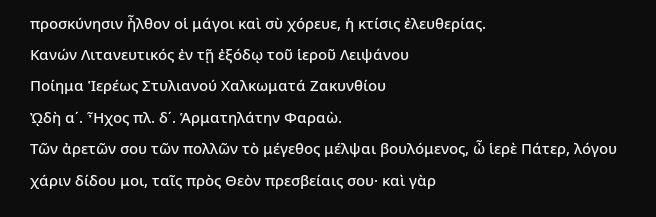προσκύνησιν ἦλθον οἱ μάγοι καὶ σὺ χόρευε, ἡ κτίσις ἐλευθερίας.
Κανών Λιτανευτικός ἐν τῇ ἐξόδῳ τοῦ ἱεροῦ Λειψάνου
Ποίημα Ἱερέως Στυλιανού Χαλκωματά Ζακυνθίου
ᾨδὴ α΄. Ἦχος πλ. δ΄. Ἁρματηλάτην Φαραὼ.
Τῶν ἀρετῶν σου τῶν πολλῶν τὸ μέγεθος μέλψαι βουλόμενος, ὦ ἱερὲ Πάτερ, λόγου χάριν δίδου μοι, ταῖς πρὸς Θεὸν πρεσβείαις σου· καὶ γὰρ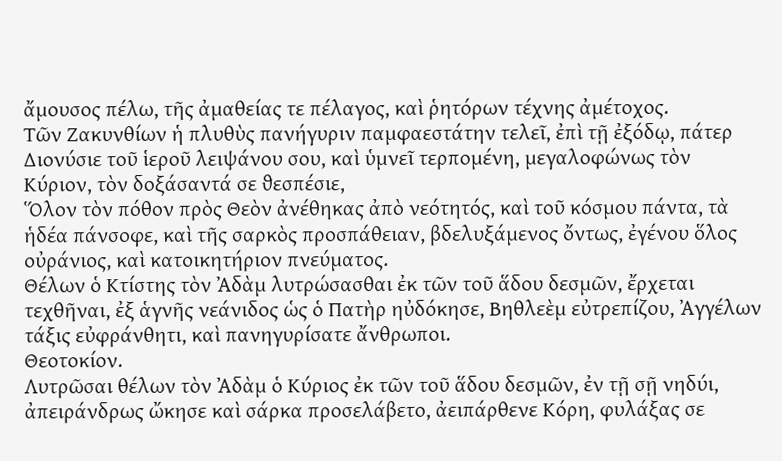ἄμουσος πέλω, τῆς ἀμαθείας τε πέλαγος, καὶ ῥητόρων τέχνης ἀμέτοχος.
Τῶν Ζακυνθίων ἡ πλυθὺς πανήγυριν παμφαεστάτην τελεῖ, ἐπὶ τῇ ἐξόδῳ, πάτερ Διονύσιε τοῦ ἱεροῦ λειψάνου σου, καὶ ὑμνεῖ τερπομένη, μεγαλοφώνως τὸν Κύριον, τὸν δοξάσαντά σε ϑεσπέσιε,
Ὅλον τὸν πόθον πρὸς Θεὸν ἀνέθηκας ἀπὸ νεότητός, καὶ τοῦ κόσμου πάντα, τὰ ἡδέα πάνσοφε, καὶ τῆς σαρκὸς προσπάθειαν, βδελυξάμενος ὄντως, ἐγένου ὅλος οὐράνιος, καὶ κατοικητήριον πνεύματος.
Θέλων ὁ Κτίστης τὸν Ἀδὰμ λυτρώσασθαι ἐκ τῶν τοῦ ἅδου δεσμῶν, ἔρχεται τεχθῆναι, ἐξ ἁγνῆς νεάνιδος ὡς ὁ Πατὴρ ηὐδόκησε, Βηθλεὲμ εὐτρεπίζου, Ἀγγέλων τάξις εὐφράνθητι, καὶ πανηγυρίσατε ἄνθρωποι.
Θεοτοκίον.
Λυτρῶσαι θέλων τὸν Ἀδὰμ ὁ Κύριος ἐκ τῶν τοῦ ἅδου δεσμῶν, ἐν τῇ σῇ νηδύι, ἀπειράνδρως ὤκησε καὶ σάρκα προσελάβετο, ἀειπάρθενε Κόρη, φυλάξας σε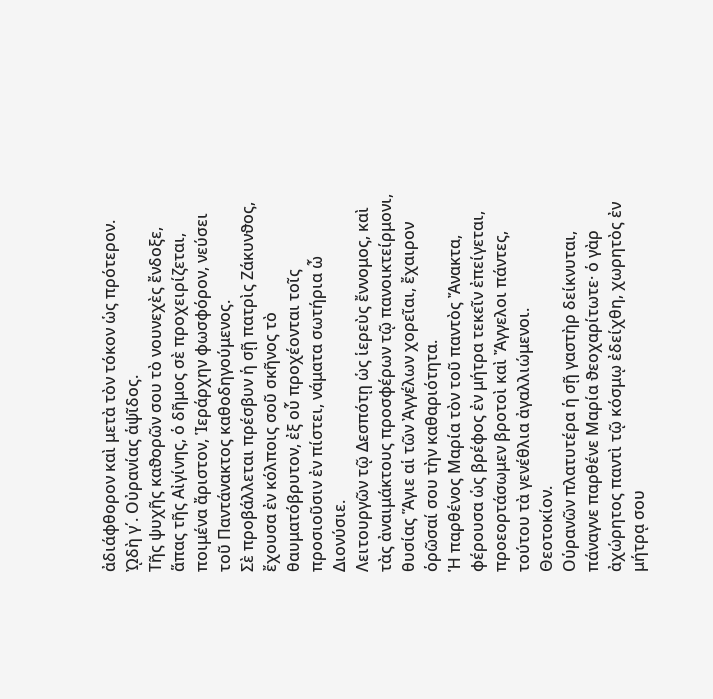ἀδιάφθορον καὶ μετὰ τὸν τόκον ὡς πρότερον.
ᾨδὴ γ΄. Οὐρανίας ἁψῖδος.
Τῆς ψυχῆς καϑορῶν σου τὸ νουνεχὲς ἔνδοξε, ἅπας τῆς Αἰγίνης, ὁ δῆμος σὲ προχειρίζεται, ποιμένα ἄριστον, Ἱεράρχην φωσφόρον, νεύσει τοῦ Παντάνακτος καθοδηγούμενος.
Σὲ προβάλλεται πρέσβυν ἡ σῇ πατρὶς Ζάκυνϑος, ἔχουσα ἐν κόλποις σοῦ σκῆνος τὸ θαυματόβρυτον, ἐξ οὗ προχέονται τοῖς προσιοῦσιν ἐν πίστει, νάματα σωτήρια ὦ Διονύσιε.
Λειτουργῶν τῷ Δεσπότῃ ὡς ἱερεὺς ἔννομος, καὶ τὰς ἀναιμάκτους προσφέρων τῷ πανοικτείρμονι, θυσίας Ἅγιε αἱ τῶν Ἀγγέλων χορεῖαι, ἔχαιρον ὁρῶσαί σου τὴν καθαριότητα.
Ἡ παρθένος Μαρία τὸν τοῦ παντὸς Ἄνακτα, φέρουσα ὡς βρέφος ἐν μήτρα τεκεῖν ἐπείγεται, προεορτάσωμεν βροτοὶ καὶ Ἄγγελοι πάντες, τούτου τὰ γενέθλια ἀγαλλιώμενοι.
Θεοτοκίον.
Οὑρανῶν πλατυτέρα ἡ σῇ γαστὴρ δείκνυται, πάναγνε παρθένε Μαρία ϑεοχαρίτωτε· ὁ γὰρ ἀχώρητος παντὶ τῷ κόσμῳ ἐδείχθη, χωρητὸς ἐν μήτρᾳ σου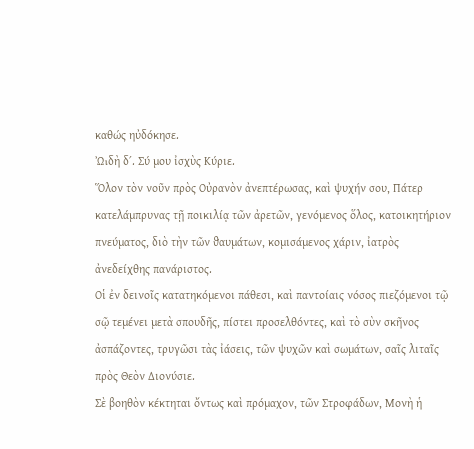καθώς ηὐδόκησε.
ᾨδὴ δ΄. Σύ μου ἰσχὺς Κύριε.
Ὅλον τὸν νοῦν πρὸς Οὐρανὸν ἀνεπτέρωσας, καὶ ψυχήν σου, Πάτερ κατελάμπρυνας τῇ ποικιλίᾳ τῶν ἀρετῶν, γενόμενος ὅλος, κατοικητήριον πνεύματος, διὸ τὴν τῶν ϑαυμάτων, κομισάμενος χάριν, ἰατρὸς ἀνεδείχθης πανάριστος.
Οἱ ἐν δεινοῖς κατατηκόμενοι πάθεσι, καὶ παντοίαις νόσος πιεζόμενοι τῷ σῷ τεμένει μετὰ σπουδῆς, πίστει προσελθόντες, καὶ τὸ σὺν σκῆνος ἀσπάζοντες, τρυγῶσι τὰς ἰάσεις, τῶν ψυχῶν καὶ σωμάτων, σαῖς λιταῖς πρὸς Θεὸν Διονύσιε.
Σὲ βοηθὸν κέκτηται ὄντως καὶ πρόμαχον, τῶν Στροφάδων, Μονὴ ἡ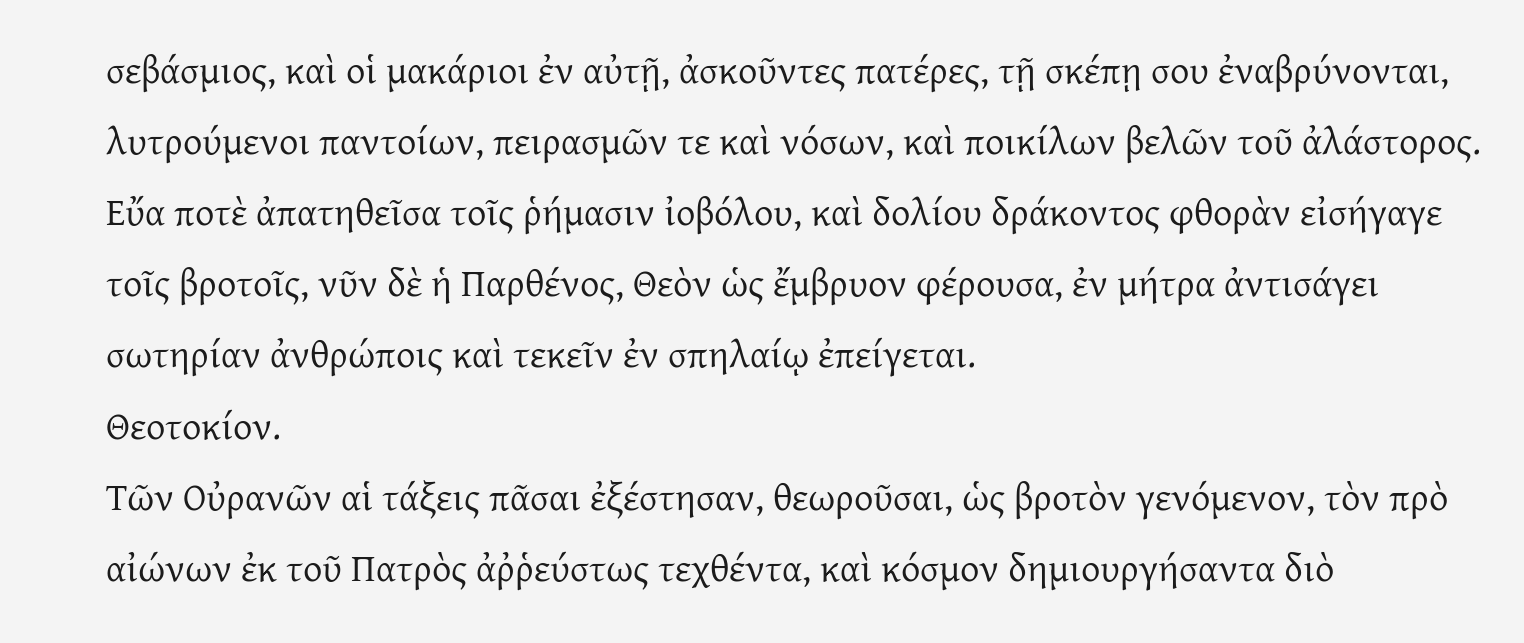σεβάσμιος, καὶ οἱ μακάριοι ἐν αὐτῇ, ἀσκοῦντες πατέρες, τῇ σκέπῃ σου ἐναβρύνονται, λυτρούμενοι παντοίων, πειρασμῶν τε καὶ νόσων, καὶ ποικίλων βελῶν τοῦ ἀλάστορος.
Εὔα ποτὲ ἀπατηθεῖσα τοῖς ῥήμασιν ἰοβόλου, καὶ δολίου δράκοντος φθορὰν εἰσήγαγε τοῖς βροτοῖς, νῦν δὲ ἡ Παρθένος, Θεὸν ὡς ἔμβρυον φέρουσα, ἐν μήτρα ἀντισάγει σωτηρίαν ἀνθρώποις καὶ τεκεῖν ἐν σπηλαίῳ ἐπείγεται.
Θεοτοκίον.
Τῶν Οὐρανῶν αἱ τάξεις πᾶσαι ἐξέστησαν, θεωροῦσαι, ὡς βροτὸν γενόμενον, τὸν πρὸ αἰώνων ἐκ τοῦ Πατρὸς ἀῤῥεύστως τεχθέντα, καὶ κόσμον δημιουργήσαντα διὸ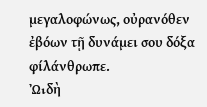μεγαλοφώνως, οὐρανόθεν ἐβόων τῇ δυνάμει σου δόξα φίλάνθρωπε.
ᾨδὴ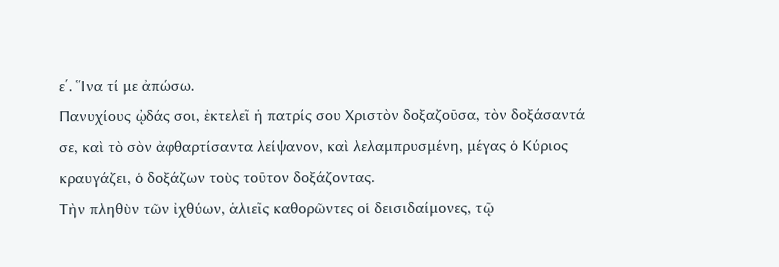ε΄. Ἵνα τί με ἀπώσω.
Πανυχίους ᾠδάς σοι, ἐκτελεῖ ἡ πατρίς σου Χριστὸν δοξαζοῦσα, τὸν δοξάσαντά σε, καὶ τὸ σὸν ἀφθαρτίσαντα λείψανον, καὶ λελαμπρυσμένη, μέγας ὁ Κύριος κραυγάζει, ὁ δοξάζων τοὺς τοῦτον δοξάζοντας.
Τὴν πληθὺν τῶν ἰχθύων, ἁλιεῖς καθορῶντες οἱ δεισιδαίμονες, τῷ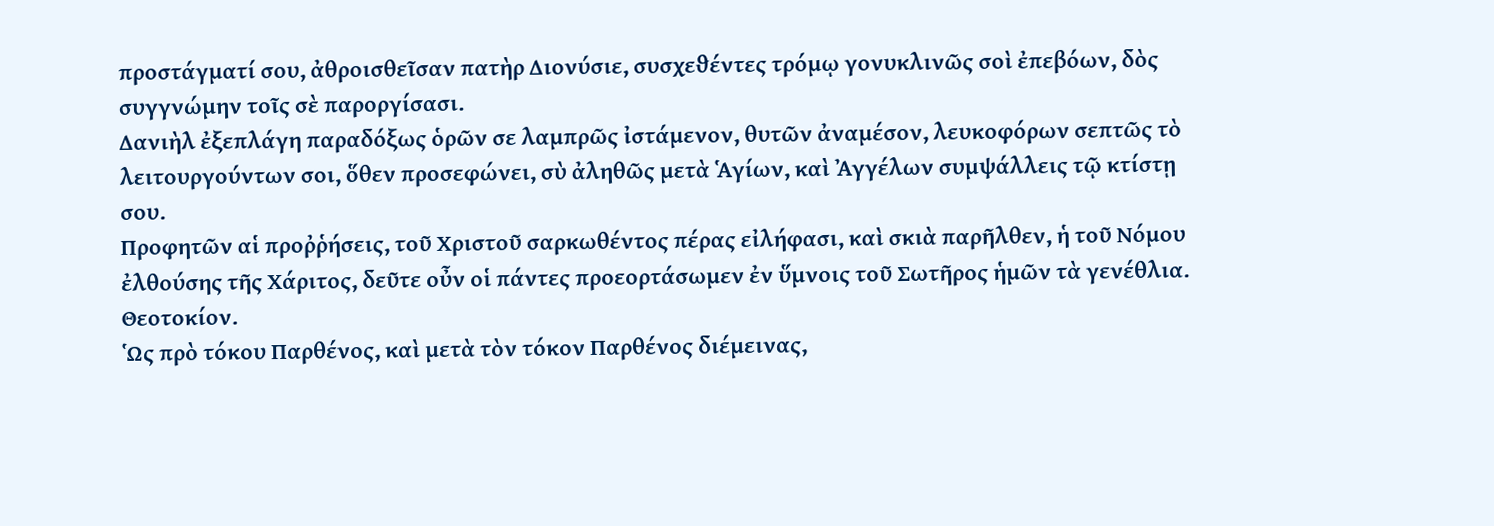προστάγματί σου, ἀθροισθεῖσαν πατὴρ Διονύσιε, συσχεϑέντες τρόμῳ γονυκλινῶς σοὶ ἐπεβόων, δὸς συγγνώμην τοῖς σὲ παροργίσασι.
Δανιὴλ ἐξεπλάγη παραδόξως ὁρῶν σε λαμπρῶς ἰστάμενον, θυτῶν ἀναμέσον, λευκοφόρων σεπτῶς τὸ λειτουργούντων σοι, ὅθεν προσεφώνει, σὺ ἀληθῶς μετὰ Ἁγίων, καὶ Ἀγγέλων συμψάλλεις τῷ κτίστῃ σου.
Προφητῶν αἱ προῤῥήσεις, τοῦ Χριστοῦ σαρκωθέντος πέρας εἰλήφασι, καὶ σκιὰ παρῆλθεν, ἡ τοῦ Νόμου ἐλθούσης τῆς Χάριτος, δεῦτε οὖν οἱ πάντες προεορτάσωμεν ἐν ὕμνοις τοῦ Σωτῆρος ἡμῶν τὰ γενέθλια.
Θεοτοκίον.
Ὡς πρὸ τόκου Παρθένος, καὶ μετὰ τὸν τόκον Παρθένος διέμεινας,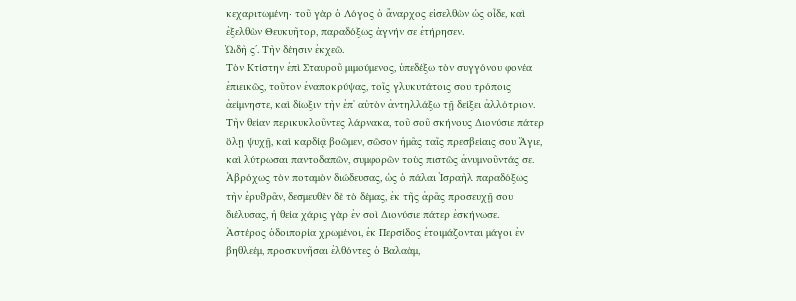κεχαριτωμένη· τοῦ γὰρ ὁ Λόγος ὁ ἄναρχος εἰσελθὼν ὡς οἶδε, καὶ ἐξελθὼν Θευκυῆτορ, παραδόξως ἁγνήν σε ἐτήρησεν.
ᾨδὴ ς΄. Τὴν δέησιν ἐκχεῶ.
Τὸν Κτίστην ἐπὶ Σταυροῦ μιμούμενος, ὑπεδέξω τὸν συγγόνου φονέα ἐπιεικῶς, τοῦτον ἐναποκρύψας, τοῖς γλυκυτάτοις σου τρόποις ἀείμνηστε, καὶ δίωξιν τὴν ἐπ᾽ αὐτὸν ἀντηλλάξω τῇ δείξει ἀλλότριον.
Τὴν θείαν περικυκλοῦντες λάρνακα, τοῦ σοῦ σκήνους Διονύσιε πάτερ ὅλῃ ψυχῇ, καὶ καρδίᾳ βοῶμεν, σῶσον ἡμᾶς ταῖς πρεσβείαις σου Ἅγιε, καὶ λύτρωσαι παντοδαπῶν, συμφορῶν τοὺς πιστῶς ἀνυμνοῦντάς σε.
Ἀβρόχως τὸν ποταμὸν διώδευσας, ὡς ὁ πάλαι Ἰσραὴλ παραδόξως τὴν ἐρυϑρᾶν, δεσμευθὲν δὲ τὸ δέμας, ἐκ τῆς ἀρᾶς προσευχῇ σου διέλυσας, ἡ θεία χάρις γὰρ ἐν σοὶ Διονύσιε πάτερ ἐσκήνωσε.
Ἀστέρος ὁδοιπορία χρωμένοι, ἐκ Περσίδος ἐτοιμάζονται μάγοι ἐν βηθλεέμ, προσκυνῆσαι ἐλθόντες ὁ Βαλαὰμ,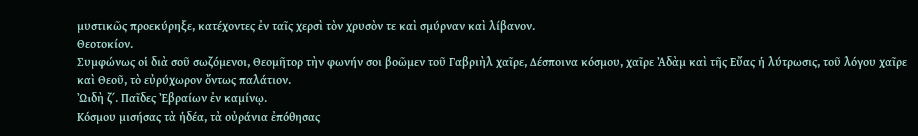μυστικῶς προεκύρηξε, κατέχοντες ἐν ταῖς χερσὶ τὸν χρυσὸν τε καὶ σμύρναν καὶ λίβανον.
Θεοτοκίον.
Συμφώνως οἱ διὰ σοῦ σωζόμενοι, Θεομῆτορ τὴν φωνήν σοι βοῶμεν τοῦ Γαβριὴλ χαῖρε, Δέσποινα κόσμου, χαῖρε Ἀδὰμ καὶ τῆς Εὔας ἡ λύτρωσις, τοῦ λόγου χαῖρε καὶ Θεοῦ, τὸ εὐρύχωρον ὄντως παλάτιον.
ᾨδὴ ζ΄. Παῖδες Ἐβραίων ἐν καμίνῳ.
Κόσμου μισήσας τὰ ἡδέα, τὰ οὐράνια ἐπόθησας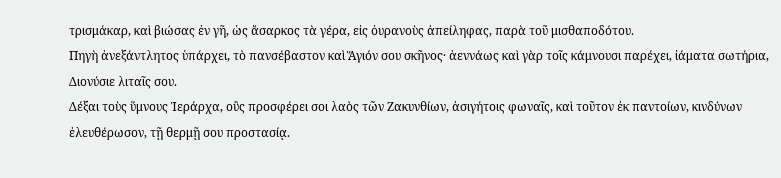τρισμάκαρ, καὶ βιώσας ἐν γῆ, ὡς ἄσαρκος τὰ γέρα, εἰς ὀυρανοὺς ἀπείληφας, παρὰ τοῦ μισθαποδότου.
Πηγὴ ἀνεξάντλητος ὑπάρχει, τὸ πανσέβαστον καὶ Ἅγιόν σου σκῆνος· ἀεννάως καὶ γὰρ τοῖς κάμνουσι παρέχει, ἰάματα σωτήρια, Διονύσιε λιταῖς σου.
Δέξαι τοὺς ὕμνους Ἱεράρχα, οὒς προσφέρει σοι λαὸς τῶν Ζακυνθίων, ἀσιγήτοις φωναῖς, καὶ τοῦτον ἐκ παντοίων, κινδύνων ἐλευθέρωσον, τῇ θερμῇ σου προστασίᾳ.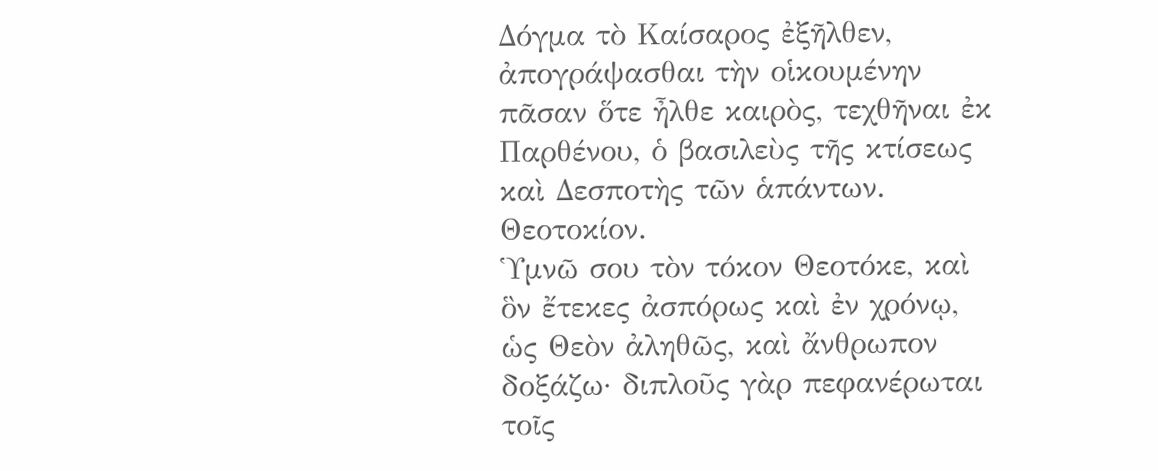Δόγμα τὸ Καίσαρος ἐξῆλθεν, ἀπογράψασθαι τὴν οἱκουμένην πᾶσαν ὅτε ἦλθε καιρὸς, τεχθῆναι ἐκ Παρθένου, ὁ βασιλεὺς τῆς κτίσεως καὶ Δεσποτὴς τῶν ἁπάντων.
Θεοτοκίον.
Ὑμνῶ σου τὸν τόκον Θεοτόκε, καὶ ὃν ἔτεκες ἀσπόρως καὶ ἐν χρόνῳ, ὡς Θεὸν ἀληθῶς, καὶ ἄνθρωπον δοξάζω· διπλοῦς γὰρ πεφανέρωται τοῖς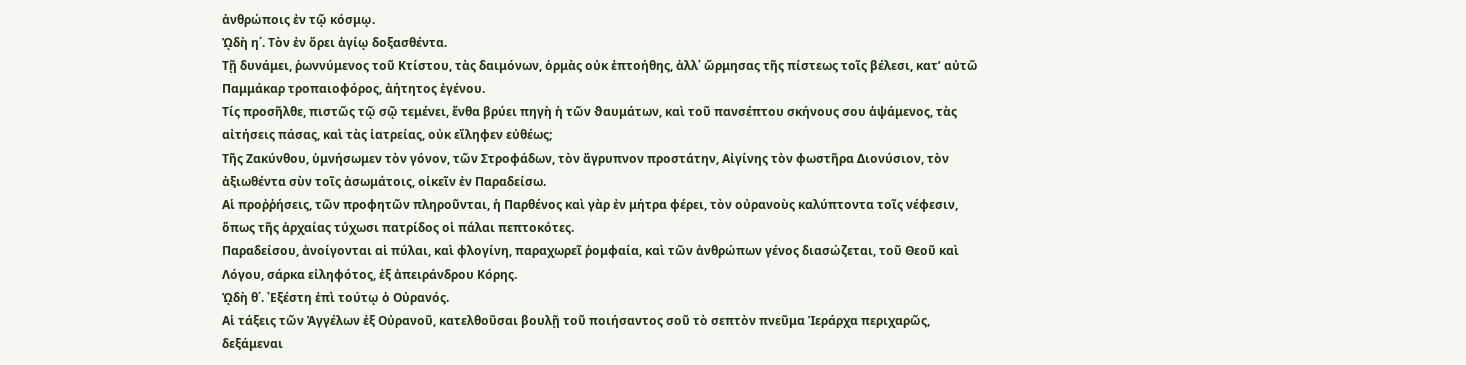ἀνθρώποις ἐν τῷ κόσμῳ.
ᾨδὴ η΄. Τὸν ἐν ὄρει ἁγίῳ δοξασθέντα.
Τῇ δυνάμει, ῥωννύμενος τοῦ Κτίστου, τὰς δαιμόνων, ὁρμὰς οὐκ ἐπτοήθης, ἀλλ᾽ ὥρμησας τῆς πίστεως τοῖς βέλεσι, κατ’ αὐτῶ Παμμάκαρ τροπαιοφόρος, ἀήτητος ἐγένου.
Τίς προσῆλθε, πιστῶς τῷ σῷ τεμένει, ἔνθα βρύει πηγὴ ἡ τῶν ϑαυμάτων, καὶ τοῦ πανσέπτου σκήνους σου ἁψάμενος, τὰς αἰτήσεις πάσας, καὶ τὰς ἰατρείας, οὐκ εἴληφεν εὐθέως;
Τῆς Ζακύνθου, ὑμνήσωμεν τὸν γόνον, τῶν Στροφάδων, τὸν ἄγρυπνον προστάτην, Αἰγίνης τὸν φωστῆρα Διονύσιον, τὸν ἀξιωθέντα σὺν τοῖς ἀσωμάτοις, οἰκεῖν ἐν Παραδείσω.
Αἱ προῤῥήσεις, τῶν προφητῶν πληροῦνται, ἡ Παρθένος καὶ γὰρ ἐν μήτρα φέρει, τὸν οὐρανοὺς καλύπτοντα τοῖς νέφεσιν, ὅπως τῆς ἀρχαίας τύχωσι πατρίδος οἱ πάλαι πεπτοκότες.
Παραδείσου, ἀνοίγονται αἱ πύλαι, καὶ φλογίνη, παραχωρεῖ ῥομφαία, καὶ τῶν ἀνθρώπων γένος διασώζεται, τοῦ Θεοῦ καὶ Λόγου, σάρκα εἰληφότος, ἐξ ἀπειράνδρου Κόρης.
ᾨδὴ θ΄. ᾿Εξέστη ἐπὶ τούτῳ ὁ Οὐρανός.
Αἱ τάξεις τῶν Ἀγγέλων ἐξ Οὐρανοῦ, κατελθοῦσαι βουλῇ τοῦ ποιήσαντος σοῦ τὸ σεπτὸν πνεῦμα Ἱεράρχα περιχαρῶς, δεξάμεναι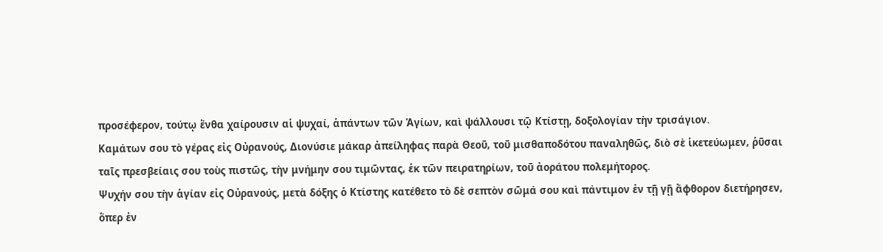προσέφερον, τούτῳ ἔνθα χαίρουσιν αἱ ψυχαί, ἁπάντων τῶν Ἁγίων, καὶ ψάλλουσι τῷ Κτίστῃ, δοξολογίαν τὴν τρισάγιον.
Καμάτων σου τὸ γέρας εἰς Οὐρανούς, Διονύσιε μάκαρ ἀπείληφας παρὰ Θεοῦ, τοῦ μισθαποδότου παναληθῶς, διὸ σὲ ἱκετεύωμεν, ῥῦσαι ταῖς πρεσβείαις σου τοὺς πιστῶς, τὴν μνήμην σου τιμῶντας, ἐκ τῶν πειρατηρίων, τοῦ ἀοράτου πολεμήτορος.
Ψυχήν σου τὴν ἁγίαν εἰς Οὐρανούς, μετὰ δόξης ὁ Κτίστης κατέθετο τὸ δὲ σεπτὸν σῶμά σου καὶ πάντιμον ἐν τῇ γῇ ἄφθορον διετήρησεν, ὅπερ ἐν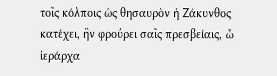τοῖς κόλποις ὡς θησαυρὸν ἡ Ζάκυνθος κατέχει, ἣν φρούρει σαῖς πρεσβείαις, ὦ ἱεράρχα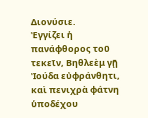Διονύσιε.
Ἐγγίζει ἡ πανάφθορος τοῦ τεκεῖν, Βηθλεὲμ γῇ Ἰούδα εὐφράνθητι, καὶ πενιχρὰ φάτνη ὑποδέχου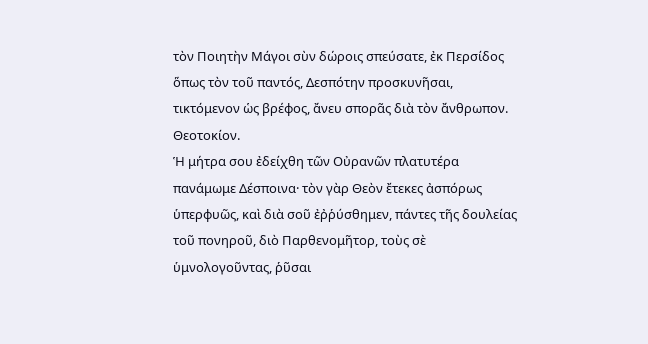τὸν Ποιητὴν Μάγοι σὺν δώροις σπεύσατε, ἐκ Περσίδος ὅπως τὸν τοῦ παντός, Δεσπότην προσκυνῆσαι, τικτόμενον ὡς βρέφος, ἄνευ σπορᾶς διὰ τὸν ἄνθρωπον.
Θεοτοκίον.
Ἡ μήτρα σου ἐδείχθη τῶν Οὐρανῶν πλατυτέρα πανάμωμε Δέσποινα· τὸν γὰρ Θεὸν ἔτεκες ἀσπόρως ὑπερφυῶς, καὶ διὰ σοῦ ἐῤῥύσθημεν, πάντες τῆς δουλείας τοῦ πονηροῦ, διὸ Παρθενομῆτορ, τοὺς σὲ ὑμνολογοῦντας, ῥῦσαι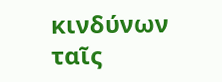κινδύνων ταῖς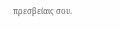πρεσβείαις σου.